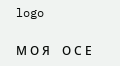logo

М О Я    О С Е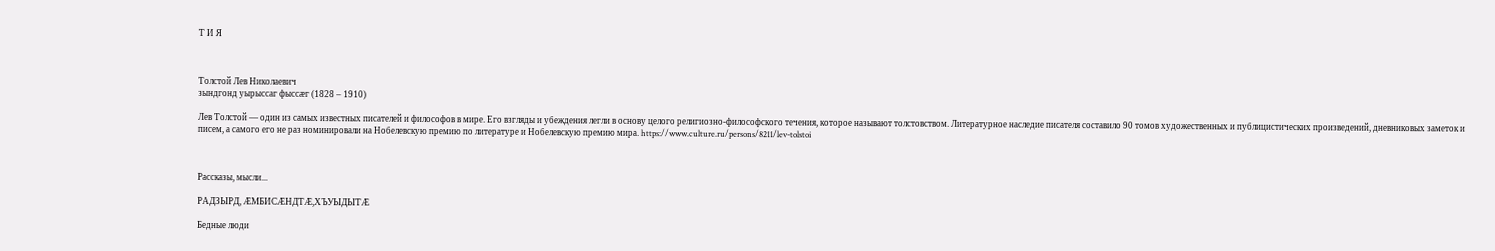Т И Я



Толстой Лев Николаевич
зындгонд уырыссаг фыссæг (1828 – 1910)

Лев Толстой — один из самых известных писателей и философов в мире. Его взгляды и убеждения легли в основу целого религиозно-философского течения, которое называют толстовством. Литературное наследие писателя составило 90 томов художественных и публицистических произведений, дневниковых заметок и писем, а самого его не раз номинировали на Нобелевскую премию по литературе и Нобелевскую премию мира. https://www.culture.ru/persons/8211/lev-tolstoi



Рассказы, мысли...

РАДЗЫРД, ӔМБИСӔНДТӔ,ХЪУЫДЫТӔ

Бедные люди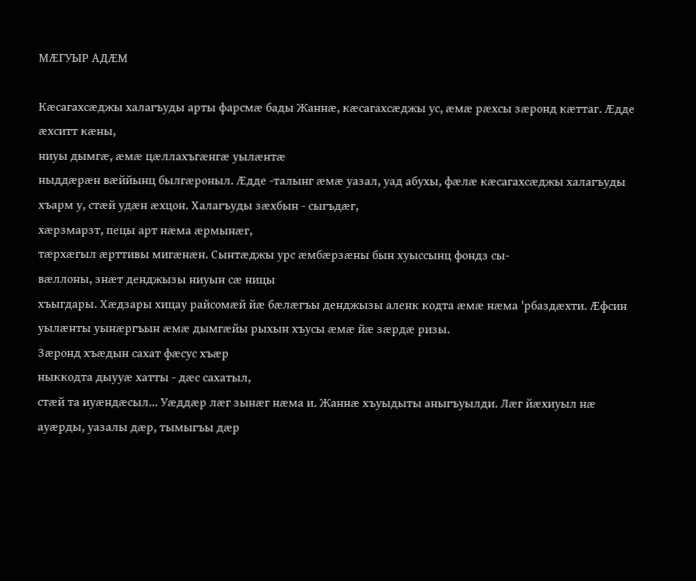МӔГУЫР АДӔМ

Кӕсагахсӕджы халагъуды арты фарсмӕ бады Жаннӕ, кӕсагахсӕджы ус, ӕмӕ рӕхсы зӕронд кӕттаг. Ӕдде ӕхситт кӕны,
ниуы дымгӕ, ӕмӕ цӕллахъгӕнгӕ уылӕнтӕ
ныддӕрӕн вӕййынц былгӕроныл. Ӕдде -талынг ӕмӕ уазал, уад абухы, фӕлӕ кӕсагахсӕджы халагъуды хъарм у, стӕй удӕн ӕхцон. Халагъуды зӕхбын - сыгъдӕг,
хӕрзмарзт, пецы арт нӕма ӕрмынӕг,
тӕрхӕгыл ӕрттивы мигӕнӕн. Сынтӕджы урс ӕмбӕрзӕны бын хуыссынц фондз сы-
вӕллоны, знӕт денджызы ниуын сӕ ницы
хъыгдары. Хӕдзары хицау райсомӕй йӕ бӕлӕгъы денджызы аленк кодта ӕмӕ нӕма 'рбаздӕхти. Ӕфсин уылӕнты уынӕргъын ӕмӕ дымгӕйы рыхын хъусы ӕмӕ йӕ зӕрдӕ ризы.
Зӕронд хъӕдын сахат фӕсус хъӕр
ныккодта дыууӕ хатты - дӕс сахатыл,
стӕй та иуӕндӕсыл... Уӕддӕр лӕг зынӕг нӕма и. Жаннӕ хъуыдыты аныгъуылди. Лӕг йӕхиуыл нӕ ауӕрды, уазалы дӕр, тымыгъы дӕр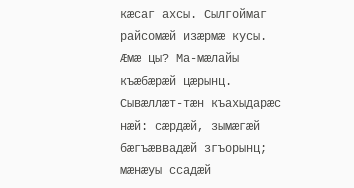кӕсаг ахсы. Сылгоймаг райсомӕй изӕрмӕ кусы. Ӕмӕ цы? Ма-мӕлайы къӕбӕрӕй цӕрынц. Сывӕллӕт-тӕн къахыдарӕс нӕй: сӕрдӕй, зымӕгӕй бӕгъӕввадӕй згъорынц; мӕнӕуы ссадӕй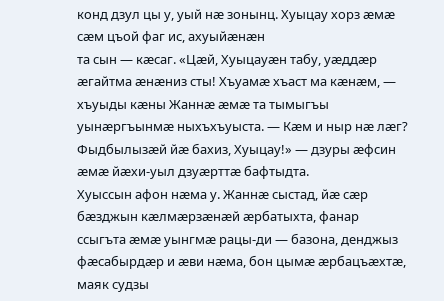конд дзул цы у, уый нӕ зонынц. Хуыцау хорз ӕмӕ сӕм цъой фаг ис, ахуыйӕнӕн
та сын — кӕсаг. «Цӕй, Хуыцауӕн табу, уӕддӕр ӕгайтма ӕнӕниз сты! Хъуамӕ хъаст ма кӕнӕм, — хъуыды кӕны Жаннӕ ӕмӕ та тымыгъы уынӕргъынмӕ ныхъхъуыста. — Кӕм и ныр нӕ лӕг? Фыдбылызӕй йӕ бахиз, Хуыцау!» — дзуры ӕфсин ӕмӕ йӕхи-уыл дзуӕрттӕ бафтыдта.
Хуыссын афон нӕма у. Жаннӕ сыстад, йӕ сӕр бӕзджын кӕлмӕрзӕнӕй ӕрбатыхта, фанар ссыгъта ӕмӕ уынгмӕ рацы-ди — базона, денджыз фӕсабырдӕр и ӕви нӕма, бон цымӕ ӕрбацъӕхтӕ, маяк судзы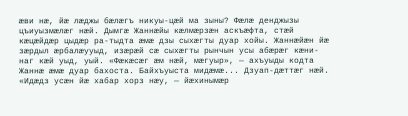ӕви нӕ, йӕ лӕджы бӕлӕгъ никуы-цӕй ма зыны? Фӕлӕ денджызы цъиуызмӕлӕг нӕй. Дымгӕ Жаннӕйы кӕлмӕрзӕн аскъӕфта, стӕй кӕцӕйдӕр цыдӕр ра-тыдта ӕмӕ дзы сыхӕгты дуар хойы. Жаннӕйӕн йӕ зӕрдыл ӕрбалӕууыд, изӕрӕй сӕ сыхӕгты рынчын усы абӕрӕг кӕни-наг кӕй уыд, уый. «Фӕкӕсӕг ӕм нӕй, мӕгуыр», — ахъуыды кодта Жаннӕ ӕмӕ дуар бахоста. Байхъуыста мидӕмӕ... Дзуап-дӕттӕг нӕй.
«Идӕдз усӕн йӕ хабар хорз нӕу, — йӕхинымӕр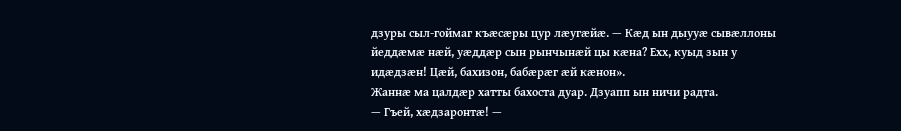дзуры сыл-гоймаг къӕсӕры цур лӕугӕйӕ. — Кӕд ын дыууӕ сывӕллоны йеддӕмӕ нӕй, уӕддӕр сын рынчынӕй цы кӕна? Ехх, куыд зын у идӕдзӕн! Цӕй, бахизон, бабӕрӕг ӕй кӕнон».
Жаннӕ ма цалдӕр хатты бахоста дуар. Дзуапп ын ничи радта.
— Гъей, хӕдзаронтӕ! —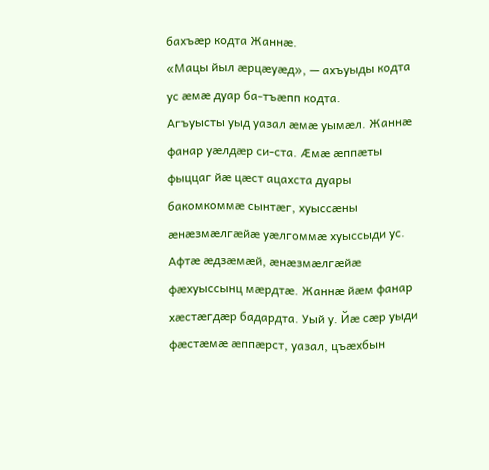бахъӕр кодта Жаннӕ.
«Мацы йыл ӕрцӕуӕд», — ахъуыды кодта ус ӕмӕ дуар ба-тъӕпп кодта.
Агъуысты уыд уазал ӕмӕ уымӕл. Жаннӕ фанар уӕлдӕр си-ста. Ӕмӕ ӕппӕты фыццаг йӕ цӕст ацахста дуары бакомкоммӕ сынтӕг, хуыссӕны ӕнӕзмӕлгӕйӕ уӕлгоммӕ хуыссыди ус. Афтӕ ӕдзӕмӕй, ӕнӕзмӕлгӕйӕ фӕхуыссынц мӕрдтӕ. Жаннӕ йӕм фанар хӕстӕгдӕр бадардта. Уый у. Йӕ сӕр уыди фӕстӕмӕ ӕппӕрст, уазал, цъӕхбын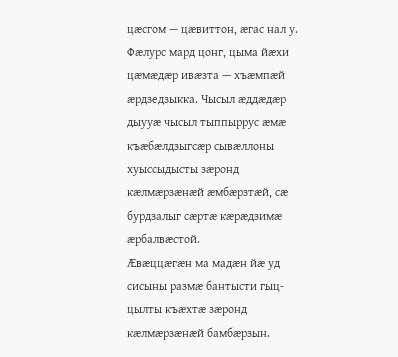цӕсгом — цӕвиттон, ӕгас нал у. Фӕлурс мард цонг, цыма йӕхи цӕмӕдӕр ивӕзта — хъӕмпӕй ӕрдзедзыкка. Чысыл ӕддӕдӕр дыууӕ чысыл тыппыррус ӕмӕ къӕбӕлдзыгсӕр сывӕллоны хуыссыдысты зӕронд кӕлмӕрзӕнӕй ӕмбӕрзтӕй, сӕ бурдзалыг сӕртӕ кӕрӕдзимӕ ӕрбалвӕстой.
Ӕвӕццӕгӕн ма мадӕн йӕ уд сисыны размӕ бантысти гыц-цылты къӕхтӕ зӕронд кӕлмӕрзӕнӕй бамбӕрзын.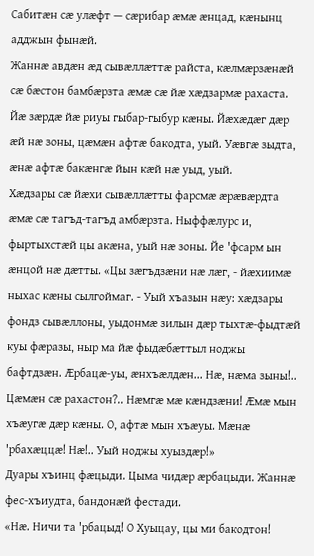Сабитӕн сӕ улӕфт — сӕрибар ӕмӕ ӕнцад, кӕнынц адджын фынӕй.
Жаннӕ авдӕн ӕд сывӕллӕттӕ райста, кӕлмӕрзӕнӕй сӕ бӕстон бамбӕрзта ӕмӕ сӕ йӕ хӕдзармӕ рахаста. Йӕ зӕрдӕ йӕ риуы гыбар-гыбур кӕны. Йӕхӕдӕг дӕр ӕй нӕ зоны, цӕмӕн афтӕ бакодта, уый. Уӕвгӕ зыдта, ӕнӕ афтӕ бакӕнгӕ йын кӕй нӕ уыд, уый.
Хӕдзары сӕ йӕхи сывӕллӕтты фарсмӕ ӕрӕвӕрдта ӕмӕ сӕ тагъд-тагъд амбӕрзта. Ныффӕлурс и, фыртыхстӕй цы акӕна, уый нӕ зоны. Йе 'фсарм ын ӕнцой нӕ дӕтты. «Цы зӕгъдзӕни нӕ лӕг, - йӕхиимӕ ныхас кӕны сылгоймаг. - Уый хъазын нӕу: хӕдзары фондз сывӕллоны, уыдонмӕ зилын дӕр тыхтӕ-фыдтӕй куы фӕразы, ныр ма йӕ фыдӕбӕттыл ноджы бафтдзӕн. Ӕрбацӕ-уы, ӕнхъӕлдӕн... Нӕ, нӕма зыны!.. Цӕмӕн сӕ рахастон?.. Нӕмгӕ мӕ кӕндзӕни! Ӕмӕ мын хъӕугӕ дӕр кӕны. О, афтӕ мын хъӕуы. Мӕнӕ 'рбахӕццӕ! Нӕ!.. Уый ноджы хуыздӕр!»
Дуары хъинц фӕцыди. Цыма чидӕр ӕрбацыди. Жаннӕ фес-хъиудта, бандонӕй фестади.
«Нӕ. Ничи та 'рбацыд! О Хуыцау, цы ми бакодтон!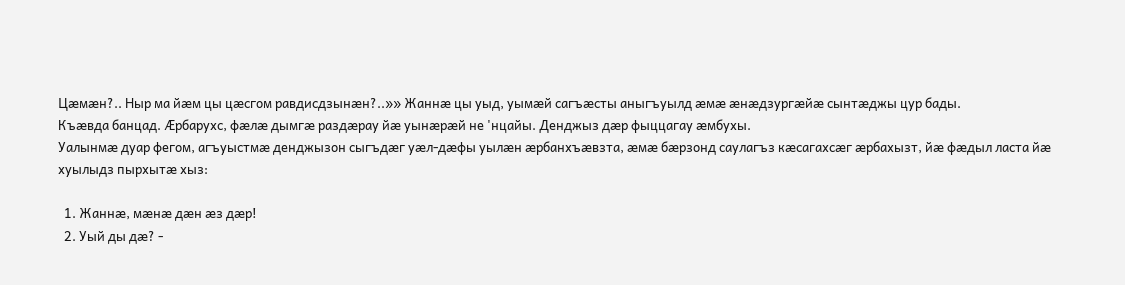Цӕмӕн?.. Ныр ма йӕм цы цӕсгом равдисдзынӕн?..»» Жаннӕ цы уыд, уымӕй сагъӕсты аныгъуылд ӕмӕ ӕнӕдзургӕйӕ сынтӕджы цур бады.
Къӕвда банцад. Ӕрбарухс, фӕлӕ дымгӕ раздӕрау йӕ уынӕрӕй не 'нцайы. Денджыз дӕр фыццагау ӕмбухы.
Уалынмӕ дуар фегом, агъуыстмӕ денджызон сыгъдӕг уӕл-дӕфы уылӕн ӕрбанхъӕвзта, ӕмӕ бӕрзонд саулагъз кӕсагахсӕг ӕрбахызт, йӕ фӕдыл ласта йӕ хуылыдз пырхытӕ хыз:

  1. Жаннӕ, мӕнӕ дӕн ӕз дӕр!
  2. Уый ды дӕ? -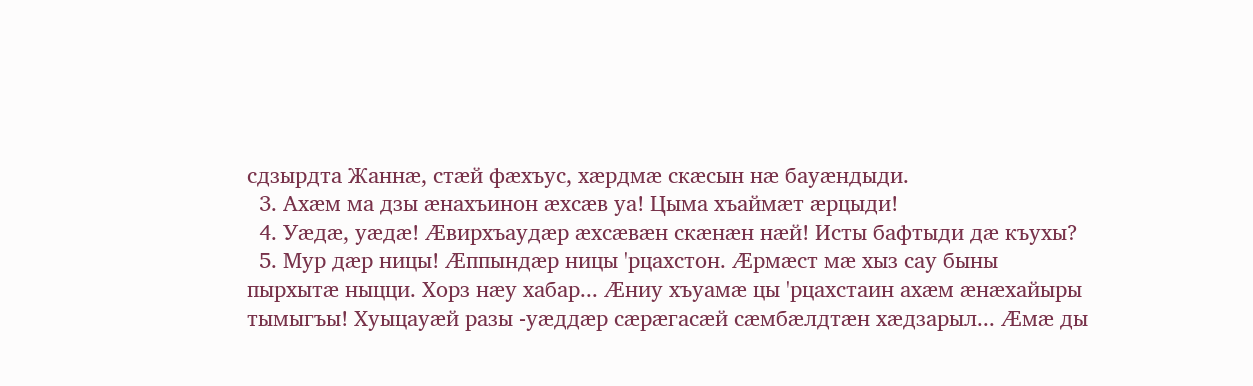сдзырдта Жаннӕ, стӕй фӕхъус, хӕрдмӕ скӕсын нӕ бауӕндыди.
  3. Ахӕм ма дзы ӕнахъинон ӕхсӕв уа! Цыма хъаймӕт ӕрцыди!
  4. Уӕдӕ, уӕдӕ! Ӕвирхъаудӕр ӕхсӕвӕн скӕнӕн нӕй! Исты бафтыди дӕ къухы?
  5. Мур дӕр ницы! Ӕппындӕр ницы 'рцахстон. Ӕрмӕст мӕ хыз сау быны пырхытӕ ныцци. Хорз нӕу хабар... Ӕниу хъуамӕ цы 'рцахстаин ахӕм ӕнӕхайыры тымыгъы! Хуыцауӕй разы -уӕддӕр сӕрӕгасӕй сӕмбӕлдтӕн хӕдзарыл... Ӕмӕ ды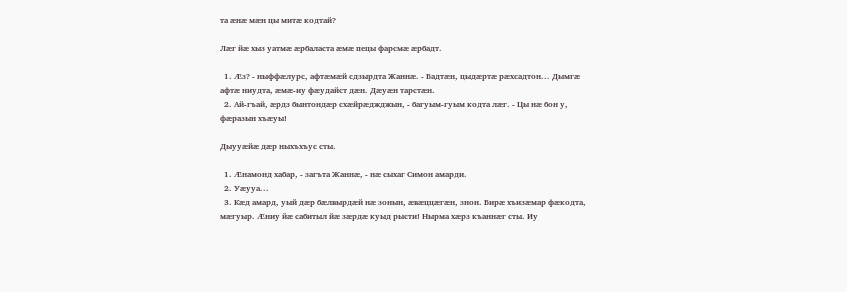та ӕнӕ мӕн цы митӕ кодтай?

Лӕг йӕ хыз уатмӕ ӕрбаласта ӕмӕ пецы фарсмӕ ӕрбадт.

  1. Ӕз? - ныффӕлурс, афтӕмӕй сдзырдта Жаннӕ. - Бадтӕн, цыдӕртӕ рӕхсадтон... Дымгӕ афтӕ ниудта, ӕмӕ-иу фӕудайст дӕн. Дӕуӕн тарстӕн.
  2. Ай-гъай, ӕрдз бынтондӕр схӕйрӕджджын, - багуым-гуым кодта лӕг. - Цы нӕ бон у, фӕразын хъӕуы!

Дыууӕйӕ дӕр ныхъхъус сты.

  1. Ӕнамонд хабар, - загъта Жаннӕ, - нӕ сыхаг Симон амарди.
  2. Уӕууа...
  3. Кӕд амард, уый дӕр бӕлвырдӕй нӕ зонын, ӕвӕццӕгӕн, знон. Бирӕ хъизӕмар фӕкодта, мӕгуыр. Ӕниу йӕ сабитыл йӕ зӕрдӕ куыд рысти! Нырма хӕрз къаннӕг сты. Иу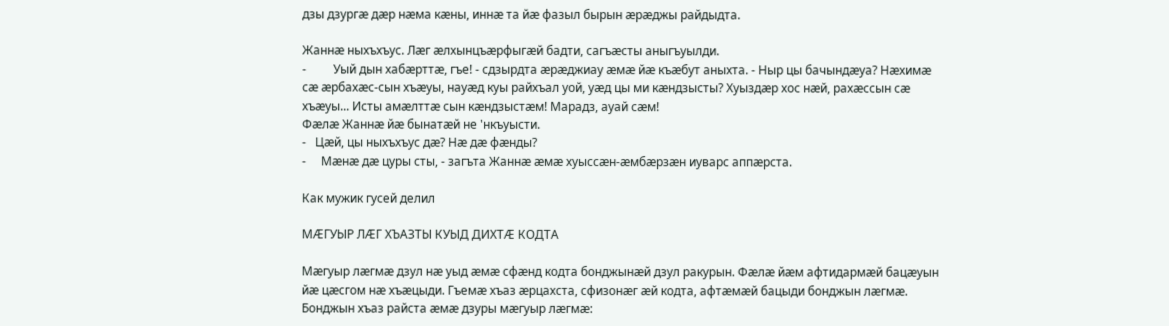дзы дзургӕ дӕр нӕма кӕны, иннӕ та йӕ фазыл бырын ӕрӕджы райдыдта.

Жаннӕ ныхъхъус. Лӕг ӕлхынцъӕрфыгӕй бадти, сагъӕсты аныгъуылди.
-         Уый дын хабӕрттӕ, гъе! - сдзырдта ӕрӕджиау ӕмӕ йӕ къӕбут аныхта. - Ныр цы бачындӕуа? Нӕхимӕ сӕ ӕрбахӕс-сын хъӕуы, науӕд куы райхъал уой, уӕд цы ми кӕндзысты? Хуыздӕр хос нӕй, рахӕссын сӕ хъӕуы... Исты амӕлттӕ сын кӕндзыстӕм! Марадз, ауай сӕм!
Фӕлӕ Жаннӕ йӕ бынатӕй не 'нкъуысти.
-   Цӕй, цы ныхъхъус дӕ? Нӕ дӕ фӕнды?
-     Мӕнӕ дӕ цуры сты, - загъта Жаннӕ ӕмӕ хуыссӕн-ӕмбӕрзӕн иуварс аппӕрста.

Как мужик гусей делил

МӔГУЫР ЛӔГ ХЪАЗТЫ КУЫД ДИХТӔ КОДТА

Мӕгуыр лӕгмӕ дзул нӕ уыд ӕмӕ сфӕнд кодта бонджынӕй дзул ракурын. Фӕлӕ йӕм афтидармӕй бацӕуын йӕ цӕсгом нӕ хъӕцыди. Гъемӕ хъаз ӕрцахста, сфизонӕг ӕй кодта, афтӕмӕй бацыди бонджын лӕгмӕ.
Бонджын хъаз райста ӕмӕ дзуры мӕгуыр лӕгмӕ: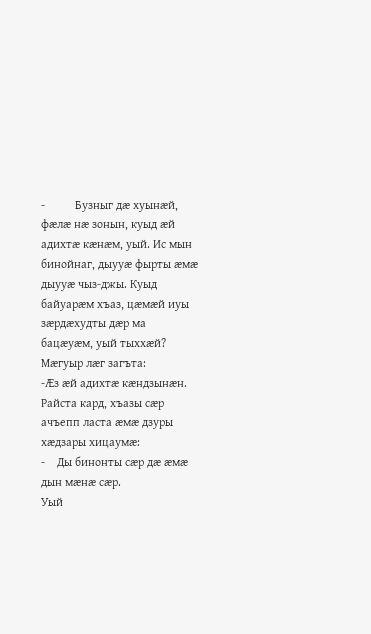-          Бузныг дӕ хуынӕй, фӕлӕ нӕ зонын, куыд ӕй адихтӕ кӕнӕм, уый. Ис мын бинойнаг, дыууӕ фырты ӕмӕ дыууӕ чыз-джы. Куыд байуарӕм хъаз, цӕмӕй иуы зӕрдӕхудты дӕр ма бацӕуӕм, уый тыххӕй?
Мӕгуыр лӕг загъта:
-Ӕз ӕй адихтӕ кӕндзынӕн.
Райста кард, хъазы сӕр ачъепп ласта ӕмӕ дзуры хӕдзары хицаумӕ:
-    Ды бинонты сӕр дӕ ӕмӕ дын мӕнӕ сӕр.
Уый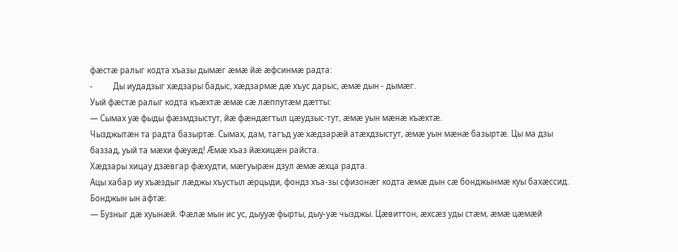фӕстӕ ралыг кодта хъазы дымӕг ӕмӕ йӕ ӕфсинмӕ радта:
-          Ды иудадзыг хӕдзары бадыс, хӕдзармӕ дӕ хъус дарыс, ӕмӕ дын - дымӕг.
Уый фӕстӕ ралыг кодта къӕхтӕ ӕмӕ сӕ лӕппутӕм дӕтты:
— Сымах уӕ фыды фӕзмдзыстут, йӕ фӕндӕгтыл цӕудзыс-тут, ӕмӕ уын мӕнӕ къӕхтӕ.
Чызджытӕн та радта базыртӕ. Сымах, дам, тагъд уӕ хӕдзарӕй атӕхдзыстут, ӕмӕ уын мӕнӕ базыртӕ. Цы ма дзы баззад, уый та мӕхи фӕуӕд! Ӕмӕ хъаз йӕхицӕн райста.
Хӕдзары хицау дзӕвгар фӕхудти, мӕгуырӕн дзул ӕмӕ ӕхца радта.
Ацы хабар иу хъӕздыг лӕджы хъустыл ӕрцыди, фондз хъа-зы сфизонӕг кодта ӕмӕ дын сӕ бонджынмӕ куы бахӕссид. Бонджын ын афтӕ:
— Бузныг дӕ хуынӕй. Фӕлӕ мын ис ус, дыууӕ фырты, дыу-уӕ чызджы. Цӕвиттон, ӕхсӕз уды стӕм, ӕмӕ цӕмӕй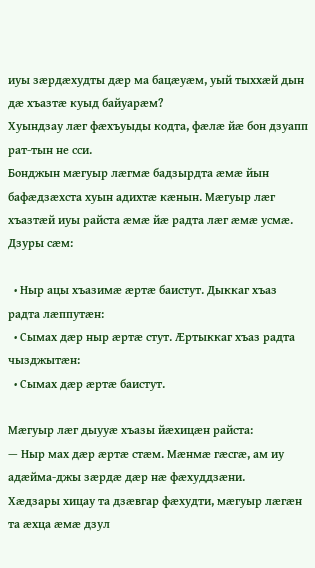иуы зӕрдӕхудты дӕр ма бацӕуӕм, уый тыххӕй дын дӕ хъазтӕ куыд байуарӕм?
Хуындзау лӕг фӕхъуыды кодта, фӕлӕ йӕ бон дзуапп рат-тын не сси.
Бонджын мӕгуыр лӕгмӕ бадзырдта ӕмӕ йын бафӕдзӕхста хуын адихтӕ кӕнын. Мӕгуыр лӕг хъазтӕй иуы райста ӕмӕ йӕ радта лӕг ӕмӕ усмӕ. Дзуры сӕм:

  • Ныр ацы хъазимӕ ӕртӕ баистут. Дыккаг хъаз радта лӕппутӕн:
  • Сымах дӕр ныр ӕртӕ стут. Ӕртыккаг хъаз радта чызджытӕн:
  • Сымах дӕр ӕртӕ баистут.

Мӕгуыр лӕг дыууӕ хъазы йӕхицӕн райста:
— Ныр мах дӕр ӕртӕ стӕм. Мӕнмӕ гӕсгӕ, ам иу адӕйма-джы зӕрдӕ дӕр нӕ фӕхуддзӕни.
Хӕдзары хицау та дзӕвгар фӕхудти, мӕгуыр лӕгӕн та ӕхца ӕмӕ дзул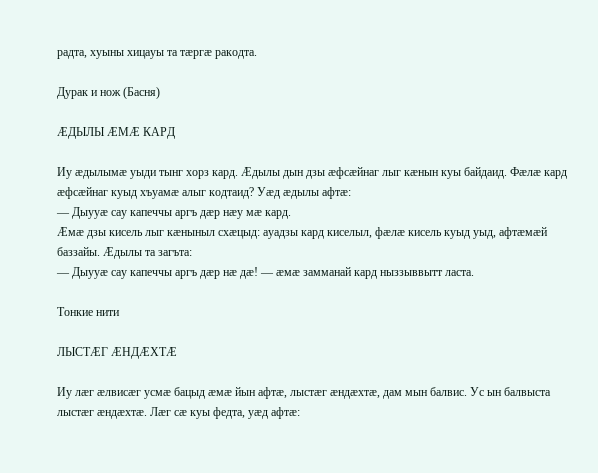радта, хуыны хицауы та тӕргӕ ракодта.

Дурак и нож (Басня)

ӔДЫЛЫ ӔМӔ КАРД

Иу ӕдылымӕ уыди тынг хорз кард. Ӕдылы дын дзы ӕфсӕйнаг лыг кӕнын куы байдаид. Фӕлӕ кард ӕфсӕйнаг куыд хъуамӕ алыг кодтаид? Уӕд ӕдылы афтӕ:
— Дыууӕ сау капеччы аргъ дӕр нӕу мӕ кард.
Ӕмӕ дзы кисель лыг кӕныныл схӕцыд: ауадзы кард киселыл, фӕлӕ кисель куыд уыд, афтӕмӕй баззайы. Ӕдылы та загъта:
— Дыууӕ сау капеччы аргъ дӕр нӕ дӕ! — ӕмӕ замманай кард ныззыввытт ласта.

Тонкие нити

ЛЫСТӔГ ӔНДӔХТӔ

Иу лӕг ӕлвисӕг усмӕ бацыд ӕмӕ йын афтӕ, лыстӕг ӕндӕхтӕ, дам мын балвис. Ус ын балвыста лыстӕг ӕндӕхтӕ. Лӕг сӕ куы федта, уӕд афтӕ: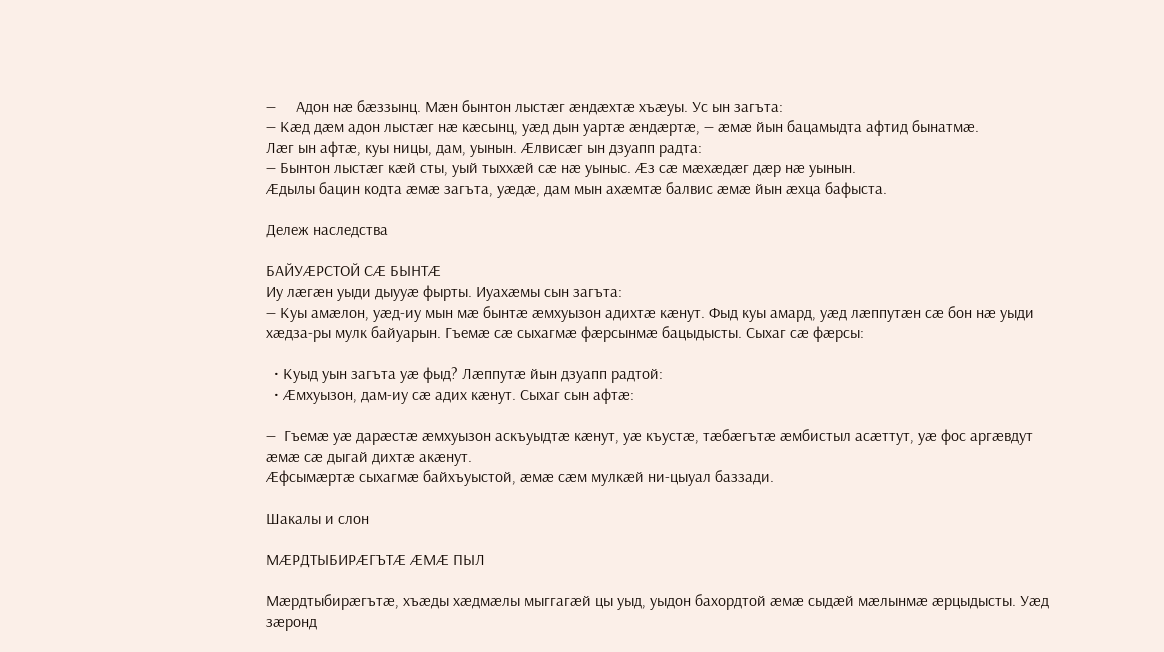—     Адон нӕ бӕззынц. Мӕн бынтон лыстӕг ӕндӕхтӕ хъӕуы. Ус ын загъта:
— Кӕд дӕм адон лыстӕг нӕ кӕсынц, уӕд дын уартӕ ӕндӕртӕ, — ӕмӕ йын бацамыдта афтид бынатмӕ.
Лӕг ын афтӕ, куы ницы, дам, уынын. Ӕлвисӕг ын дзуапп радта:
— Бынтон лыстӕг кӕй сты, уый тыххӕй сӕ нӕ уыныс. Ӕз сӕ мӕхӕдӕг дӕр нӕ уынын.
Ӕдылы бацин кодта ӕмӕ загъта, уӕдӕ, дам мын ахӕмтӕ балвис ӕмӕ йын ӕхца бафыста.

Дележ наследства

БАЙУӔРСТОЙ СӔ БЫНТӔ
Иу лӕгӕн уыди дыууӕ фырты. Иуахӕмы сын загъта:
— Куы амӕлон, уӕд-иу мын мӕ бынтӕ ӕмхуызон адихтӕ кӕнут. Фыд куы амард, уӕд лӕппутӕн сӕ бон нӕ уыди хӕдза-ры мулк байуарын. Гъемӕ сӕ сыхагмӕ фӕрсынмӕ бацыдысты. Сыхаг сӕ фӕрсы:

  • Куыд уын загъта уӕ фыд? Лӕппутӕ йын дзуапп радтой:
  • Ӕмхуызон, дам-иу сӕ адих кӕнут. Сыхаг сын афтӕ:

—  Гъемӕ уӕ дарӕстӕ ӕмхуызон аскъуыдтӕ кӕнут, уӕ къустӕ, тӕбӕгътӕ ӕмбистыл асӕттут, уӕ фос аргӕвдут ӕмӕ сӕ дыгай дихтӕ акӕнут.
Ӕфсымӕртӕ сыхагмӕ байхъуыстой, ӕмӕ сӕм мулкӕй ни-цыуал баззади.

Шакалы и слон

МӔРДТЫБИРӔГЪТӔ ӔМӔ ПЫЛ

Мӕрдтыбирӕгътӕ, хъӕды хӕдмӕлы мыггагӕй цы уыд, уыдон бахордтой ӕмӕ сыдӕй мӕлынмӕ ӕрцыдысты. Уӕд зӕронд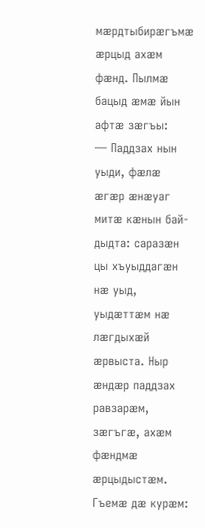мӕрдтыбирӕгъмӕ ӕрцыд ахӕм фӕнд. Пылмӕ бацыд ӕмӕ йын афтӕ зӕгъы:
— Паддзах нын уыди, фӕлӕ ӕгӕр ӕнӕуаг митӕ кӕнын бай-дыдта: саразӕн цы хъуыддагӕн нӕ уыд, уыдӕттӕм нӕ лӕгдыхӕй ӕрвыста. Ныр ӕндӕр паддзах равзарӕм, зӕгъгӕ, ахӕм фӕндмӕ ӕрцыдыстӕм. Гъемӕ дӕ курӕм: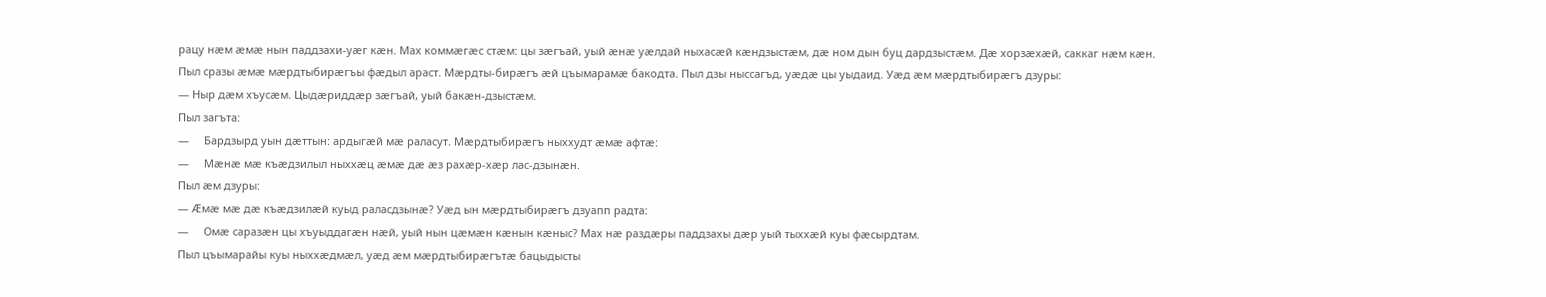рацу нӕм ӕмӕ нын паддзахи-уӕг кӕн. Мах коммӕгӕс стӕм: цы зӕгъай, уый ӕнӕ уӕлдай ныхасӕй кӕндзыстӕм, дӕ ном дын буц дардзыстӕм. Дӕ хорзӕхӕй, саккаг нӕм кӕн.
Пыл сразы ӕмӕ мӕрдтыбирӕгъы фӕдыл араст. Мӕрдты-бирӕгъ ӕй цъымарамӕ бакодта. Пыл дзы ныссагъд, уӕдӕ цы уыдаид. Уӕд ӕм мӕрдтыбирӕгъ дзуры:
— Ныр дӕм хъусӕм. Цыдӕриддӕр зӕгъай, уый бакӕн-дзыстӕм.
Пыл загъта:
—     Бардзырд уын дӕттын: ардыгӕй мӕ раласут. Мӕрдтыбирӕгъ ныххудт ӕмӕ афтӕ:
—     Мӕнӕ мӕ къӕдзилыл ныххӕц ӕмӕ дӕ ӕз рахӕр-хӕр лас-дзынӕн.
Пыл ӕм дзуры:
— Ӕмӕ мӕ дӕ къӕдзилӕй куыд раласдзынӕ? Уӕд ын мӕрдтыбирӕгъ дзуапп радта:
—     Омӕ саразӕн цы хъуыддагӕн нӕй, уый нын цӕмӕн кӕнын кӕныс? Мах нӕ раздӕры паддзахы дӕр уый тыххӕй куы фӕсырдтам.
Пыл цъымарайы куы ныххӕдмӕл, уӕд ӕм мӕрдтыбирӕгътӕ бацыдысты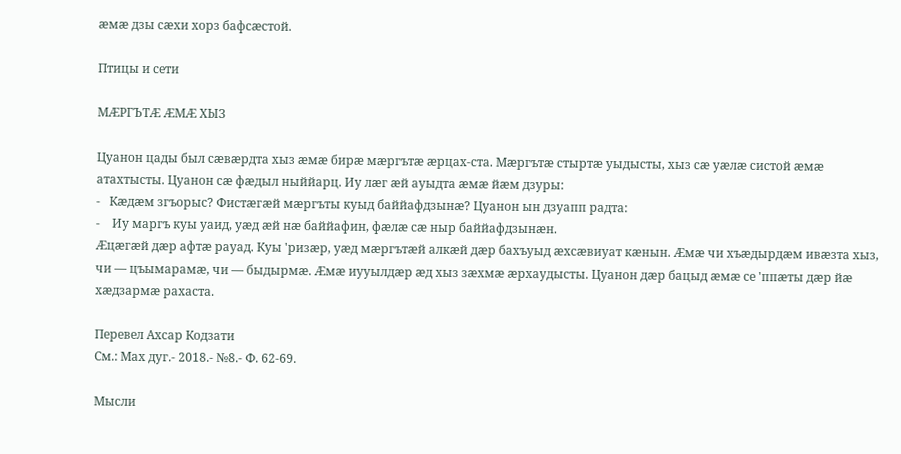ӕмӕ дзы сӕхи хорз бафсӕстой.

Птицы и сети

МӔРГЪТӔ ӔМӔ ХЫЗ

Цуанон цады был сӕвӕрдта хыз ӕмӕ бирӕ мӕргътӕ ӕрцах-ста. Мӕргътӕ стыртӕ уыдысты, хыз сӕ уӕлӕ систой ӕмӕ атахтысты. Цуанон сӕ фӕдыл ныййарц. Иу лӕг ӕй ауыдта ӕмӕ йӕм дзуры:
-   Кӕдӕм згъорыс? Фистӕгӕй мӕргъты куыд баййафдзынӕ? Цуанон ын дзуапп радта:
-    Иу маргъ куы уаид, уӕд ӕй нӕ баййафин, фӕлӕ сӕ ныр баййафдзынӕн.
Ӕцӕгӕй дӕр афтӕ рауад. Куы 'ризӕр, уӕд мӕргътӕй алкӕй дӕр бахъуыд ӕхсӕвиуат кӕнын. Ӕмӕ чи хъӕдырдӕм ивӕзта хыз, чи — цъымарамӕ, чи — быдырмӕ. Ӕмӕ иууылдӕр ӕд хыз зӕхмӕ ӕрхаудысты. Цуанон дӕр бацыд ӕмӕ се 'ппӕты дӕр йӕ хӕдзармӕ рахаста.

Перевел Ахсар Кодзати
См.: Мах дуг.- 2018.- №8.- Ф. 62-69.

Мысли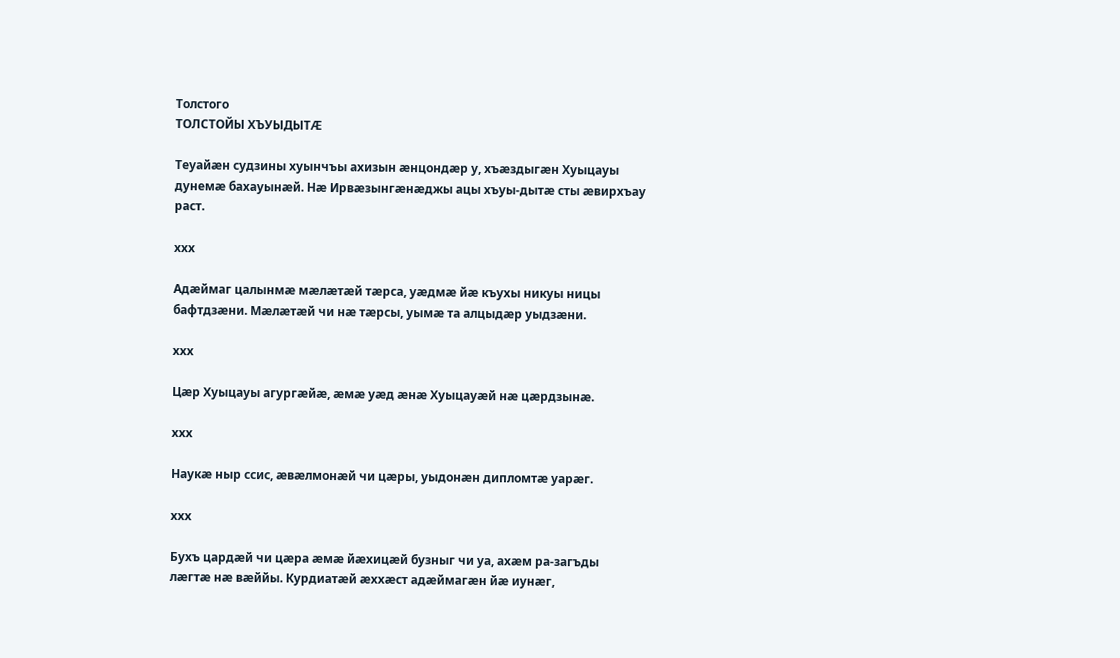Толстого
ТОЛСТОЙЫ ХЪУЫДЫТӔ

Теуайӕн судзины хуынчъы ахизын ӕнцондӕр у, хъӕздыгӕн Хуыцауы дунемӕ бахауынӕй. Нӕ Ирвӕзынгӕнӕджы ацы хъуы-дытӕ сты ӕвирхъау раст.

ххх

Адӕймаг цалынмӕ мӕлӕтӕй тӕрса, уӕдмӕ йӕ къухы никуы ницы бафтдзӕни. Мӕлӕтӕй чи нӕ тӕрсы, уымӕ та алцыдӕр уыдзӕни.

ххх

Цӕр Хуыцауы агургӕйӕ, ӕмӕ уӕд ӕнӕ Хуыцауӕй нӕ цӕрдзынӕ.

ххх

Наукӕ ныр ссис, ӕвӕлмонӕй чи цӕры, уыдонӕн дипломтӕ уарӕг.

ххх

Бухъ цардӕй чи цӕра ӕмӕ йӕхицӕй бузныг чи уа, ахӕм ра-загъды лӕгтӕ нӕ вӕййы. Курдиатӕй ӕххӕст адӕймагӕн йӕ иунӕг,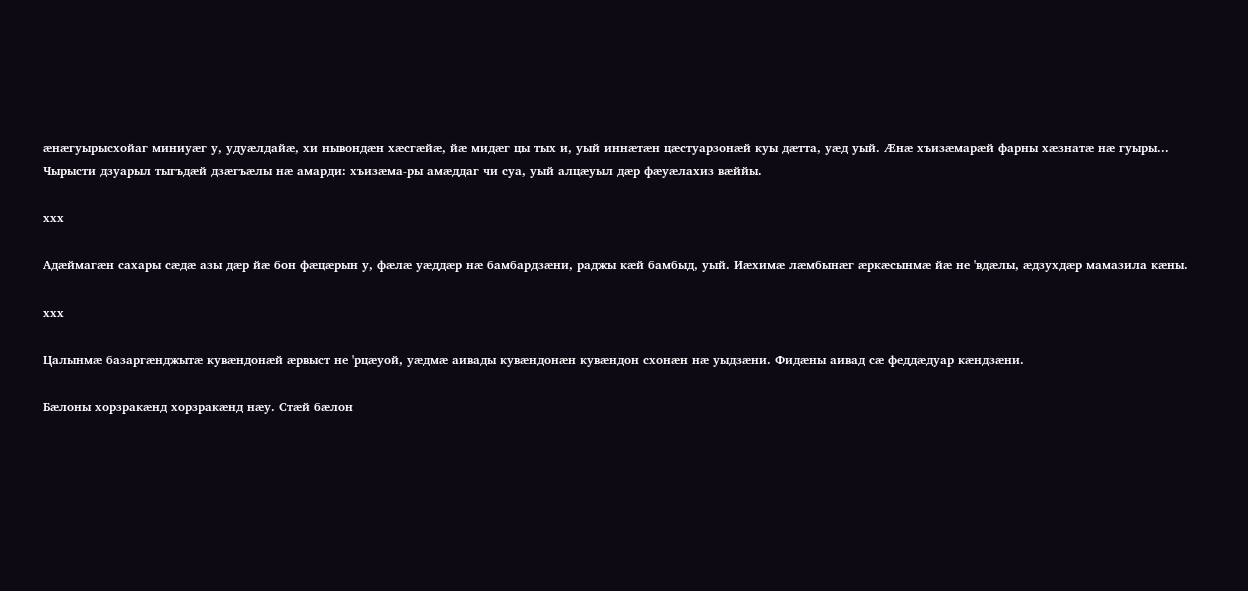ӕнӕгуырысхойаг миниуӕг у, удуӕлдайӕ, хи нывондӕн хӕсгӕйӕ, йӕ мидӕг цы тых и, уый иннӕтӕн цӕстуарзонӕй куы дӕтта, уӕд уый. Ӕнӕ хъизӕмарӕй фарны хӕзнатӕ нӕ гуыры...
Чырысти дзуарыл тыгъдӕй дзӕгъӕлы нӕ амарди: хъизӕма-ры амӕддаг чи суа, уый алцӕуыл дӕр фӕуӕлахиз вӕййы.

ххх

Адӕймагӕн сахары сӕдӕ азы дӕр йӕ бон фӕцӕрын у, фӕлӕ уӕддӕр нӕ бамбардзӕни, раджы кӕй бамбыд, уый. Иӕхимӕ лӕмбынӕг ӕркӕсынмӕ йӕ не 'вдӕлы, ӕдзухдӕр мамазила кӕны.

ххх

Цалынмӕ базаргӕнджытӕ кувӕндонӕй ӕрвыст не 'рцӕуой, уӕдмӕ аивады кувӕндонӕн кувӕндон схонӕн нӕ уыдзӕни. Фидӕны аивад сӕ феддӕдуар кӕндзӕни.

Бӕлоны хорзракӕнд хорзракӕнд нӕу. Стӕй бӕлон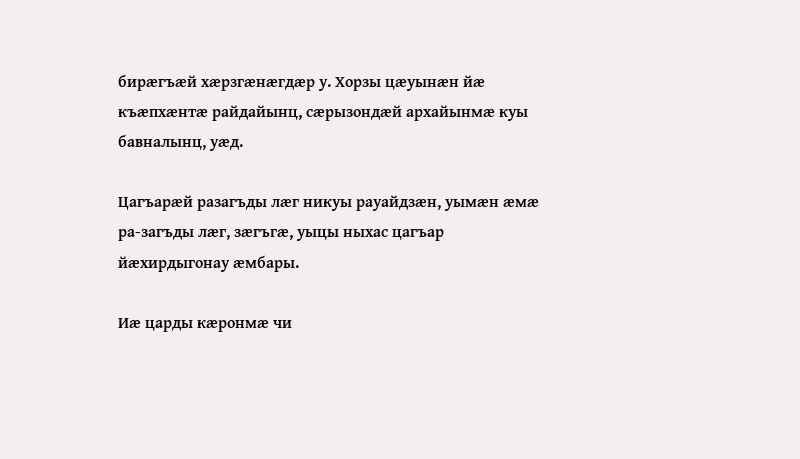бирӕгъӕй хӕрзгӕнӕгдӕр у. Хорзы цӕуынӕн йӕ къӕпхӕнтӕ райдайынц, сӕрызондӕй архайынмӕ куы бавналынц, уӕд.

Цагъарӕй разагъды лӕг никуы рауайдзӕн, уымӕн ӕмӕ ра-загъды лӕг, зӕгъгӕ, уыцы ныхас цагъар йӕхирдыгонау ӕмбары.

Иӕ царды кӕронмӕ чи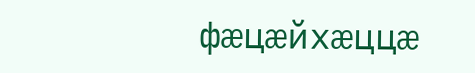фӕцӕйхӕццӕ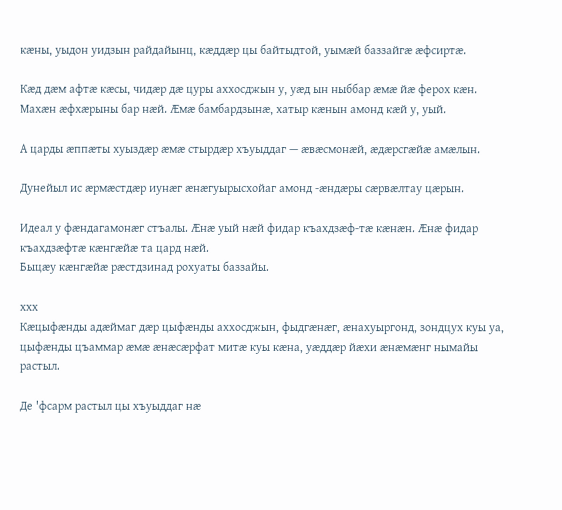кӕны, уыдон уидзын райдайынц, кӕддӕр цы байтыдтой, уымӕй баззайгӕ ӕфсиртӕ.

Кӕд дӕм афтӕ кӕсы, чидӕр дӕ цуры аххосджын у, уӕд ын ныббар ӕмӕ йӕ ферох кӕн. Махӕн ӕфхӕрыны бар нӕй. Ӕмӕ бамбардзынӕ, хатыр кӕнын амонд кӕй у, уый.

А царды ӕппӕты хуыздӕр ӕмӕ стырдӕр хъуыддаг — ӕвӕсмонӕй, ӕдӕрсгӕйӕ амӕлын.

Дунейыл ис ӕрмӕстдӕр иунӕг ӕнӕгуырысхойаг амонд -ӕндӕры сӕрвӕлтау цӕрын.

Идеал у фӕндагамонӕг стъалы. Ӕнӕ уый нӕй фидар къахдзӕф-тӕ кӕнӕн. Ӕнӕ фидар къахдзӕфтӕ кӕнгӕйӕ та цард нӕй.
Быцӕу кӕнгӕйӕ рӕстдзинад рохуаты баззайы.

ххх
Кӕцыфӕнды адӕймаг дӕр цыфӕнды аххосджын, фыдгӕнӕг, ӕнахуыргонд, зондцух куы уа, цыфӕнды цъаммар ӕмӕ ӕнӕсӕрфат митӕ куы кӕна, уӕддӕр йӕхи ӕнӕмӕнг нымайы растыл.

Де 'фсарм растыл цы хъуыддаг нӕ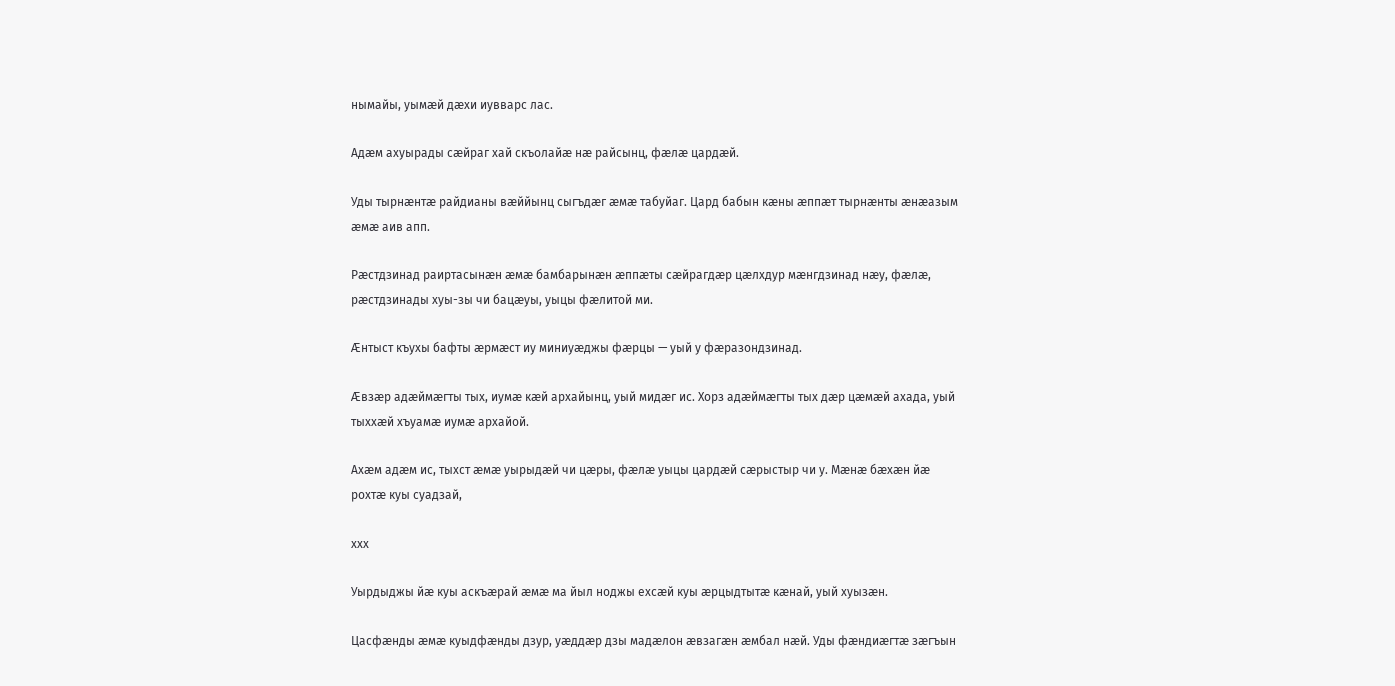нымайы, уымӕй дӕхи иувварс лас.

Адӕм ахуырады сӕйраг хай скъолайӕ нӕ райсынц, фӕлӕ цардӕй.

Уды тырнӕнтӕ райдианы вӕййынц сыгъдӕг ӕмӕ табуйаг. Цард бабын кӕны ӕппӕт тырнӕнты ӕнӕазым ӕмӕ аив апп.

Рӕстдзинад раиртасынӕн ӕмӕ бамбарынӕн ӕппӕты сӕйрагдӕр цӕлхдур мӕнгдзинад нӕу, фӕлӕ, рӕстдзинады хуы-зы чи бацӕуы, уыцы фӕлитой ми.

Ӕнтыст къухы бафты ӕрмӕст иу миниуӕджы фӕрцы — уый у фӕразондзинад.

Ӕвзӕр адӕймӕгты тых, иумӕ кӕй архайынц, уый мидӕг ис. Хорз адӕймӕгты тых дӕр цӕмӕй ахада, уый тыххӕй хъуамӕ иумӕ архайой.

Ахӕм адӕм ис, тыхст ӕмӕ уырыдӕй чи цӕры, фӕлӕ уыцы цардӕй сӕрыстыр чи у. Мӕнӕ бӕхӕн йӕ рохтӕ куы суадзай,

ххх

Уырдыджы йӕ куы аскъӕрай ӕмӕ ма йыл ноджы ехсӕй куы ӕрцыдтытӕ кӕнай, уый хуызӕн.

Цасфӕнды ӕмӕ куыдфӕнды дзур, уӕддӕр дзы мадӕлон ӕвзагӕн ӕмбал нӕй. Уды фӕндиӕгтӕ зӕгъын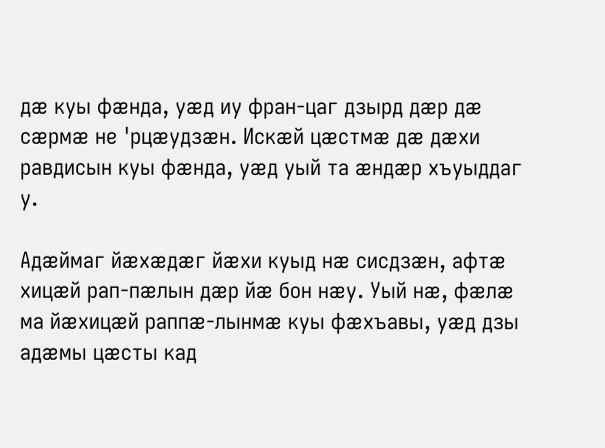дӕ куы фӕнда, уӕд иу фран-цаг дзырд дӕр дӕ сӕрмӕ не 'рцӕудзӕн. Искӕй цӕстмӕ дӕ дӕхи равдисын куы фӕнда, уӕд уый та ӕндӕр хъуыддаг у.

Адӕймаг йӕхӕдӕг йӕхи куыд нӕ сисдзӕн, афтӕ хицӕй рап-пӕлын дӕр йӕ бон нӕу. Уый нӕ, фӕлӕ ма йӕхицӕй раппӕ-лынмӕ куы фӕхъавы, уӕд дзы адӕмы цӕсты кад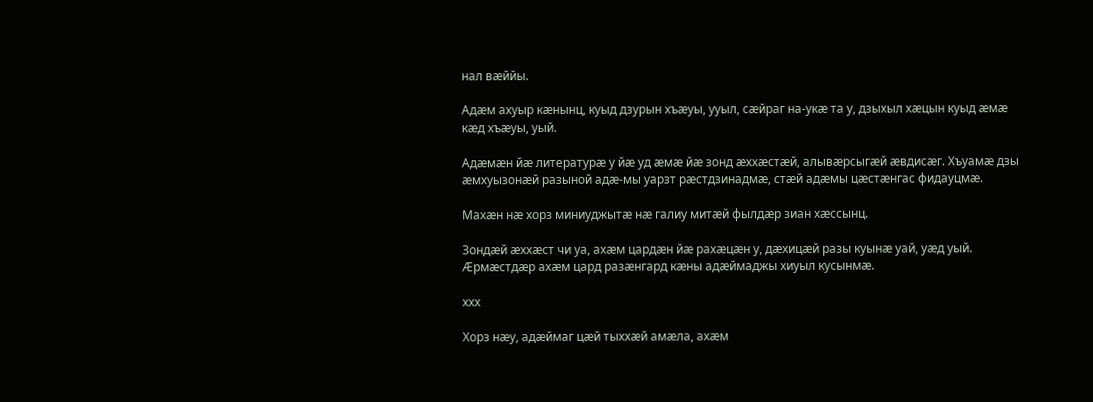нал вӕййы.

Адӕм ахуыр кӕнынц, куыд дзурын хъӕуы, ууыл, сӕйраг на-укӕ та у, дзыхыл хӕцын куыд ӕмӕ кӕд хъӕуы, уый.

Адӕмӕн йӕ литературӕ у йӕ уд ӕмӕ йӕ зонд ӕххӕстӕй, алывӕрсыгӕй ӕвдисӕг. Хъуамӕ дзы ӕмхуызонӕй разыной адӕ-мы уарзт рӕстдзинадмӕ, стӕй адӕмы цӕстӕнгас фидауцмӕ.

Махӕн нӕ хорз миниуджытӕ нӕ галиу митӕй фылдӕр зиан хӕссынц.

Зондӕй ӕххӕст чи уа, ахӕм цардӕн йӕ рахӕцӕн у, дӕхицӕй разы куынӕ уай, уӕд уый. Ӕрмӕстдӕр ахӕм цард разӕнгард кӕны адӕймаджы хиуыл кусынмӕ.

ххх

Хорз нӕу, адӕймаг цӕй тыххӕй амӕла, ахӕм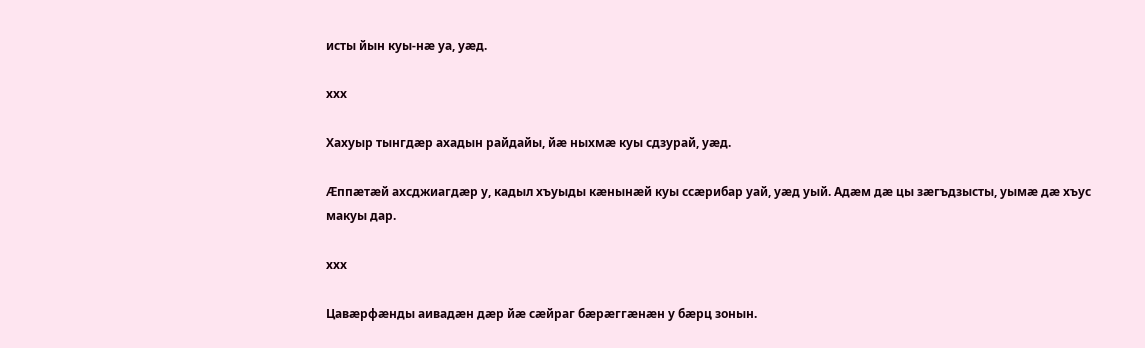исты йын куы-нӕ уа, уӕд.

ххх

Хахуыр тынгдӕр ахадын райдайы, йӕ ныхмӕ куы сдзурай, уӕд.

Ӕппӕтӕй ахсджиагдӕр у, кадыл хъуыды кӕнынӕй куы ссӕрибар уай, уӕд уый. Адӕм дӕ цы зӕгъдзысты, уымӕ дӕ хъус макуы дар.

ххх

Цавӕрфӕнды аивадӕн дӕр йӕ сӕйраг бӕрӕггӕнӕн у бӕрц зонын.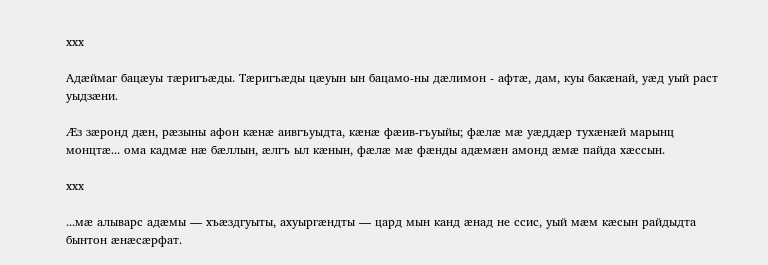ххх

Адӕймаг бацӕуы тӕригъӕды. Тӕригъӕды цӕуын ын бацамо-ны дӕлимон - афтӕ, дам, куы бакӕнай, уӕд уый раст уыдзӕни.

Ӕз зӕронд дӕн, рӕзыны афон кӕнӕ аивгъуыдта, кӕнӕ фӕив-гъуыйы; фӕлӕ мӕ уӕддӕр тухӕнӕй марынц монцтӕ... ома кадмӕ нӕ бӕллын, ӕлгъ ыл кӕнын, фӕлӕ мӕ фӕнды адӕмӕн амонд ӕмӕ пайда хӕссын.

ххх

...мӕ алыварс адӕмы — хъӕздгуыты, ахуыргӕндты — цард мын канд ӕнад не ссис, уый мӕм кӕсын райдыдта бынтон ӕнӕсӕрфат.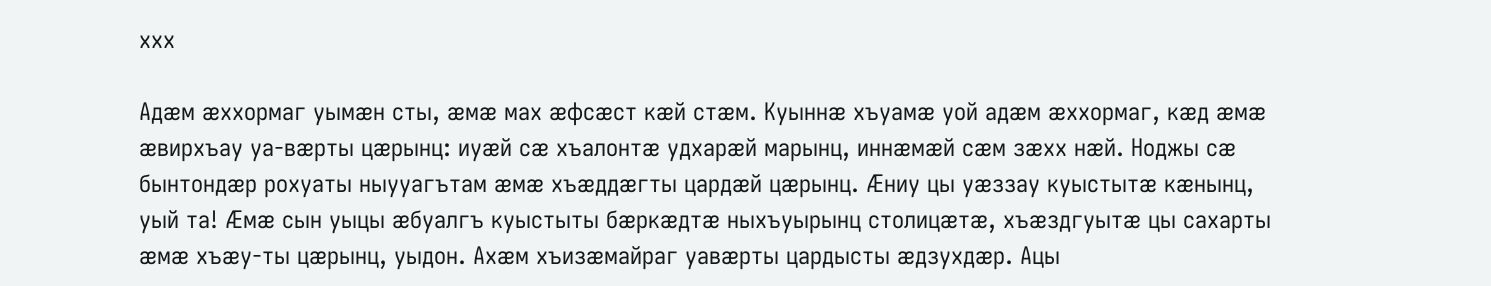ххх

Адӕм ӕххормаг уымӕн сты, ӕмӕ мах ӕфсӕст кӕй стӕм. Куыннӕ хъуамӕ уой адӕм ӕххормаг, кӕд ӕмӕ ӕвирхъау уа-вӕрты цӕрынц: иуӕй сӕ хъалонтӕ удхарӕй марынц, иннӕмӕй сӕм зӕхх нӕй. Ноджы сӕ бынтондӕр рохуаты ныууагътам ӕмӕ хъӕддӕгты цардӕй цӕрынц. Ӕниу цы уӕззау куыстытӕ кӕнынц, уый та! Ӕмӕ сын уыцы ӕбуалгъ куыстыты бӕркӕдтӕ ныхъуырынц столицӕтӕ, хъӕздгуытӕ цы сахарты ӕмӕ хъӕу-ты цӕрынц, уыдон. Ахӕм хъизӕмайраг уавӕрты цардысты ӕдзухдӕр. Ацы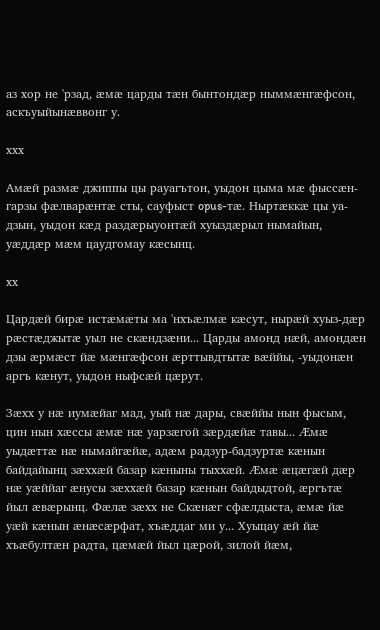аз хор не 'рзад, ӕмӕ царды тӕн бынтондӕр ныммӕнгӕфсон, аскъуыйынӕввонг у.

ххх

Амӕй размӕ джиппы цы рауагътон, уыдон цыма мӕ фыссӕн-гарзы фӕлварӕнтӕ сты, сауфыст opus-тӕ. Ныртӕккӕ цы уа-дзын, уыдон кӕд раздӕрыуонтӕй хуыздӕрыл нымайын, уӕддӕр мӕм цаудгомау кӕсынц.

хх

Цардӕй бирӕ истӕмӕты ма 'нхъӕлмӕ кӕсут, нырӕй хуыз-дӕр рӕстӕджытӕ уыл не скӕндзӕни... Царды амонд нӕй, амондӕн дзы ӕрмӕст йӕ мӕнгӕфсон ӕрттывдтытӕ вӕййы, -уыдонӕн аргъ кӕнут, уыдон ныфсӕй цӕрут.

Зӕхх у нӕ иумӕйаг мад, уый нӕ дары, свӕййы нын фысым, цин нын хӕссы ӕмӕ нӕ уарзӕгой зӕрдӕйӕ тавы... Ӕмӕ уыдӕттӕ нӕ нымайгӕйӕ, адӕм радзур-бадзуртӕ кӕнын байдайынц зӕххӕй базар кӕныны тыххӕй. Ӕмӕ ӕцӕгӕй дӕр нӕ уӕййаг ӕнусы зӕххӕй базар кӕнын байдыдтой, ӕргътӕ йыл ӕвӕрынц. Фӕлӕ зӕхх не Скӕнӕг сфӕлдыста, ӕмӕ йӕ уӕй кӕнын ӕнӕсӕрфат, хъӕддаг ми у... Хуыцау ӕй йӕ хъӕбултӕн радта, цӕмӕй йыл цӕрой, зилой йӕм,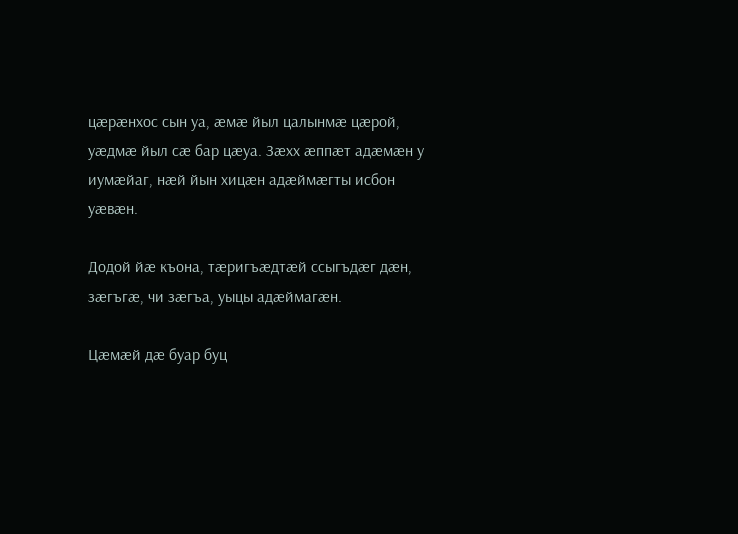цӕрӕнхос сын уа, ӕмӕ йыл цалынмӕ цӕрой, уӕдмӕ йыл сӕ бар цӕуа. Зӕхх ӕппӕт адӕмӕн у иумӕйаг, нӕй йын хицӕн адӕймӕгты исбон уӕвӕн.

Додой йӕ къона, тӕригъӕдтӕй ссыгъдӕг дӕн, зӕгъгӕ, чи зӕгъа, уыцы адӕймагӕн.

Цӕмӕй дӕ буар буц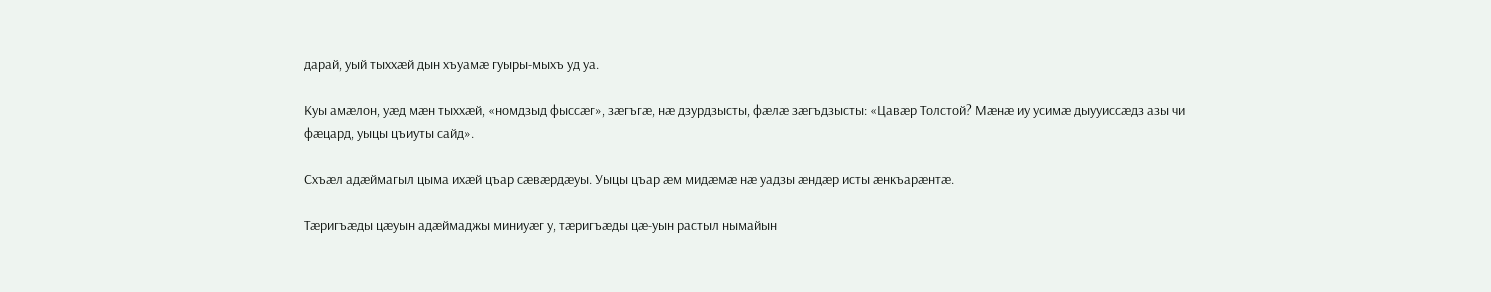дарай, уый тыххӕй дын хъуамӕ гуыры-мыхъ уд уа.

Куы амӕлон, уӕд мӕн тыххӕй, «номдзыд фыссӕг», зӕгъгӕ, нӕ дзурдзысты, фӕлӕ зӕгъдзысты: «Цавӕр Толстой? Мӕнӕ иу усимӕ дыууиссӕдз азы чи фӕцард, уыцы цъиуты сайд».

Схъӕл адӕймагыл цыма ихӕй цъар сӕвӕрдӕуы. Уыцы цъар ӕм мидӕмӕ нӕ уадзы ӕндӕр исты ӕнкъарӕнтӕ.

Тӕригъӕды цӕуын адӕймаджы миниуӕг у, тӕригъӕды цӕ-уын растыл нымайын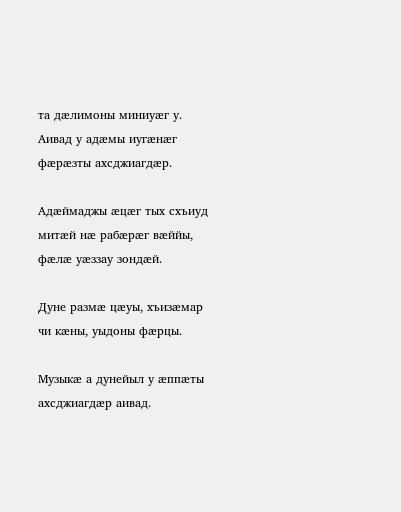та дӕлимоны миниуӕг у.
Аивад у адӕмы иугӕнӕг фӕрӕзты ахсджиагдӕр.

Адӕймаджы ӕцӕг тых схъиуд митӕй нӕ рабӕрӕг вӕййы, фӕлӕ уӕззау зондӕй.

Дуне размӕ цӕуы, хъизӕмар чи кӕны, уыдоны фӕрцы.

Музыкӕ а дунейыл у ӕппӕты ахсджиагдӕр аивад.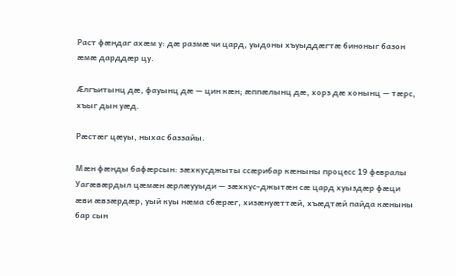Раст фӕндаг ахӕм у: дӕ размӕ чи цард, уыдоны хъуыддӕгтӕ биноныг базон ӕмӕ дарддӕр цу.

Ӕлгъитынц дӕ, фауынц дӕ — цин кӕн; ӕппӕлынц дӕ, хорз дӕ хонынц — тӕрс, хъыг дын уӕд.

Рӕстӕг цӕуы, ныхас баззайы.

Мӕн фӕнды бафӕрсын: зӕхкусджыты ссӕрибар кӕныны процесс 19 февралы Уагӕвӕрдыл цӕмӕн ӕрлӕууыди — зӕхкус-джытӕн сӕ цард хуыздӕр фӕци ӕви ӕвзӕрдӕр, уый куы нӕма сбӕрӕг, хизӕнуӕттӕй, хъӕдтӕй пайда кӕныны бар сын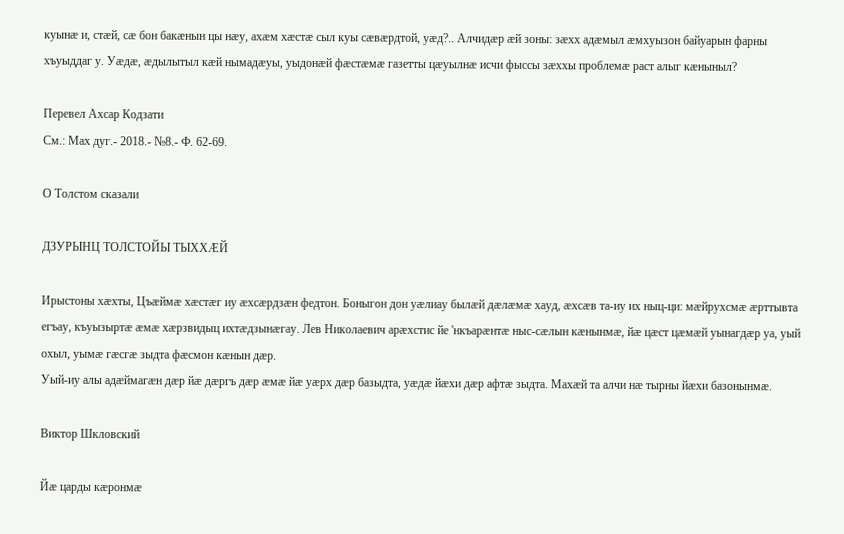куынӕ и, стӕй, сӕ бон бакӕнын цы нӕу, ахӕм хӕстӕ сыл куы сӕвӕрдтой, уӕд?.. Алчидӕр ӕй зоны: зӕхх адӕмыл ӕмхуызон байуарын фарны хъуыддаг у. Уӕдӕ, ӕдылытыл кӕй нымадӕуы, уыдонӕй фӕстӕмӕ газетты цӕуылнӕ исчи фыссы зӕххы проблемӕ раст алыг кӕныныл?

Перевел Ахсар Кодзати
См.: Мах дуг.- 2018.- №8.- Ф. 62-69.

О Толстом сказали

ДЗУРЫНЦ ТОЛСТОЙЫ ТЫХХӔЙ

Ирыстоны хӕхты, Цъӕймӕ хӕстӕг иу ӕхсӕрдзӕн федтон. Боныгон дон уӕлиау былӕй дӕлӕмӕ хауд, ӕхсӕв та-иу их ныц-ци: мӕйрухсмӕ ӕрттывта егъау, къуызыртӕ ӕмӕ хӕрзвидыц ихтӕдзынӕгау. Лев Николаевич арӕхстис йе 'нкъарӕнтӕ ныс-сӕлын кӕнынмӕ, йӕ цӕст цӕмӕй уынагдӕр уа, уый охыл, уымӕ гӕсгӕ зыдта фӕсмон кӕнын дӕр.
Уый-иу алы адӕймагӕн дӕр йӕ дӕргъ дӕр ӕмӕ йӕ уӕрх дӕр базыдта, уӕдӕ йӕхи дӕр афтӕ зыдта. Махӕй та алчи нӕ тырны йӕхи базонынмӕ.

Виктор Шкловский

Йӕ царды кӕронмӕ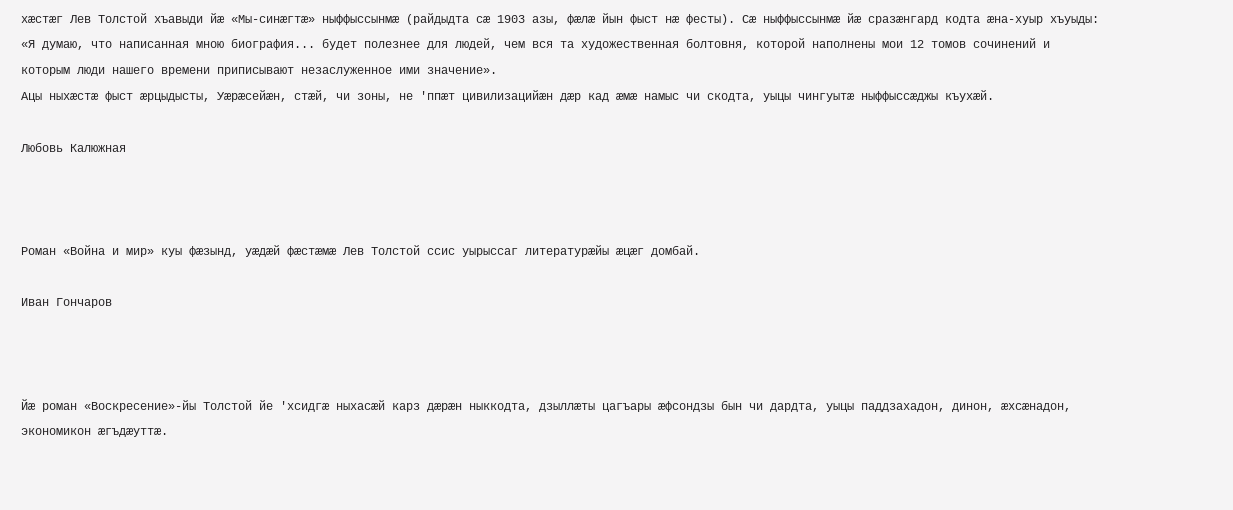хӕстӕг Лев Толстой хъавыди йӕ «Мы-синӕгтӕ» ныффыссынмӕ (райдыдта сӕ 1903 азы, фӕлӕ йын фыст нӕ фесты). Сӕ ныффыссынмӕ йӕ сразӕнгард кодта ӕна-хуыр хъуыды: «Я думаю, что написанная мною биография... будет полезнее для людей, чем вся та художественная болтовня, которой наполнены мои 12 томов сочинений и которым люди нашего времени приписывают незаслуженное ими значение».
Ацы ныхӕстӕ фыст ӕрцыдысты, Уӕрӕсейӕн, стӕй, чи зоны, не 'ппӕт цивилизацийӕн дӕр кад ӕмӕ намыс чи скодта, уыцы чингуытӕ ныффыссӕджы къухӕй.

Любовь Калюжная



Роман «Война и мир» куы фӕзынд, уӕдӕй фӕстӕмӕ Лев Толстой ссис уырыссаг литературӕйы ӕцӕг домбай.

Иван Гончаров



Йӕ роман «Воскресение»-йы Толстой йе 'хсидгӕ ныхасӕй карз дӕрӕн ныккодта, дзыллӕты цагъары ӕфсондзы бын чи дардта, уыцы паддзахадон, динон, ӕхсӕнадон, экономикон ӕгъдӕуттӕ.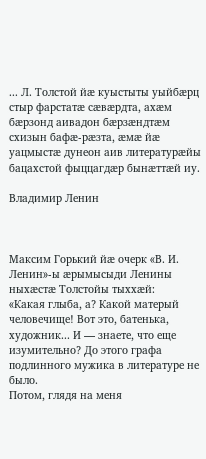... Л. Толстой йӕ куыстыты уыйбӕрц стыр фарстатӕ сӕвӕрдта, ахӕм бӕрзонд аивадон бӕрзӕндтӕм схизын бафӕ-рӕзта, ӕмӕ йӕ уацмыстӕ дунеон аив литературӕйы бацахстой фыццагдӕр бынӕттӕй иу.

Владимир Ленин



Максим Горький йӕ очерк «В. И. Ленин»-ы ӕрымысыди Ленины ныхӕстӕ Толстойы тыххӕй:
«Какая глыба, а? Какой матерый человечище! Вот это, батенька, художник... И — знаете, что еще изумительно? До этого графа подлинного мужика в литературе не было.
Потом, глядя на меня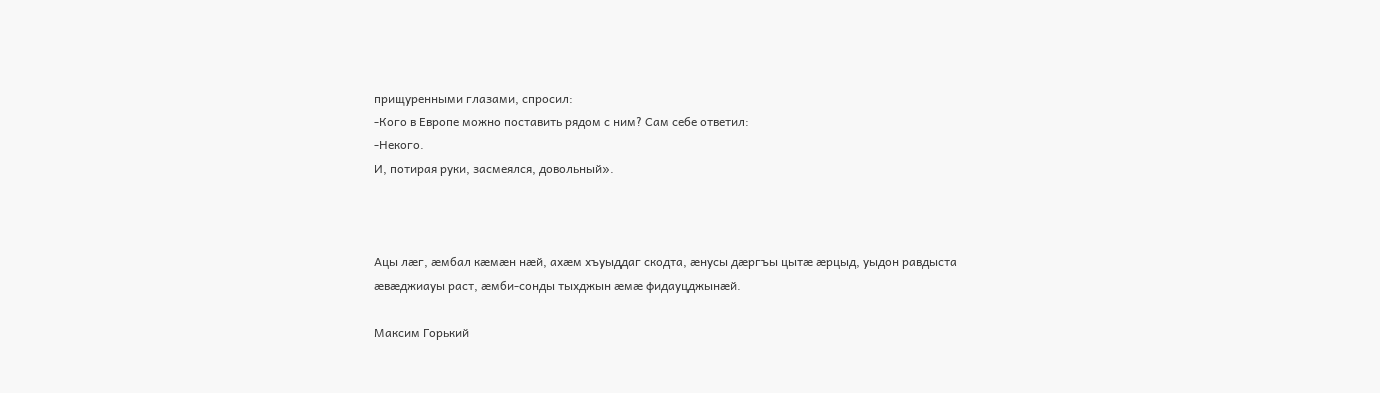прищуренными глазами, спросил:
-Кого в Европе можно поставить рядом с ним? Сам себе ответил:
-Некого.
И, потирая руки, засмеялся, довольный».



Ацы лӕг, ӕмбал кӕмӕн нӕй, ахӕм хъуыддаг скодта, ӕнусы дӕргъы цытӕ ӕрцыд, уыдон равдыста ӕвӕджиауы раст, ӕмби-сонды тыхджын ӕмӕ фидауцджынӕй.

Максим Горький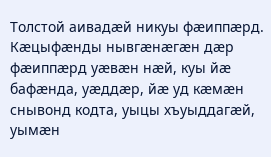Толстой аивадӕй никуы фӕиппӕрд. Кӕцыфӕнды нывгӕнӕгӕн дӕр фӕиппӕрд уӕвӕн нӕй, куы йӕ бафӕнда, уӕддӕр, йӕ уд кӕмӕн снывонд кодта, уыцы хъуыддагӕй, уымӕн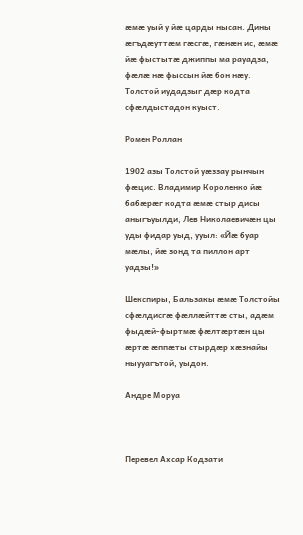ӕмӕ уый у йӕ царды нысан. Дины ӕгъдӕуттӕм гӕсгӕ, гӕнӕн ис, ӕмӕ йӕ фыстытӕ джиппы ма рауадза, фӕлӕ нӕ фыссын йӕ бон нӕу. Толстой иудадзыг дӕр кодта сфӕлдыстадон куыст.

Ромен Роллан

1902 азы Толстой уӕззау рынчын фӕцис. Владимир Короленко йӕ бабӕрӕг кодта ӕмӕ стыр дисы аныгъуылди, Лев Николаевичӕн цы уды фидар уыд, ууыл: «Йӕ буар мӕлы, йӕ зонд та пиллон арт уадзы!»

Шекспиры, Бальзакы ӕмӕ Толстойы сфӕлдисгӕ фӕллӕйттӕ сты, адӕм фыдӕй-фыртмӕ фӕлтӕртӕн цы ӕртӕ ӕппӕты стырдӕр хӕзнайы ныууагътой, уыдон.

Андре Моруа



Перевел Ахсар Кодзати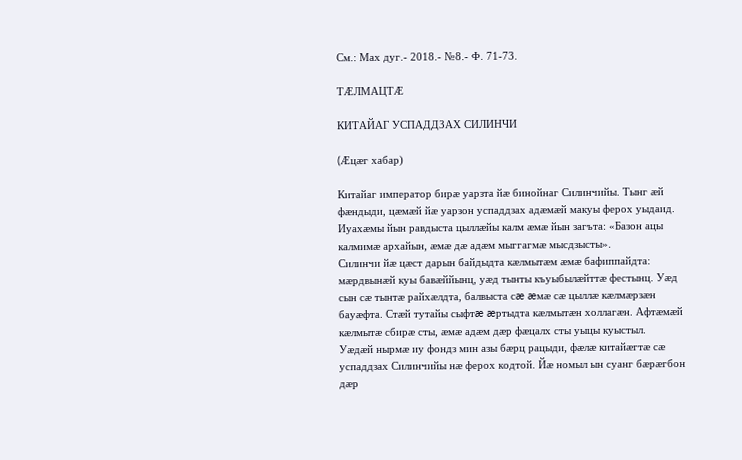См.: Мах дуг.- 2018.- №8.- Ф. 71-73.

ТÆЛМАЦТÆ

КИТАЙАГ УСПАДДЗАХ СИЛИНЧИ

(Æцæг хабар)

Китайаг император бирæ уарзта йæ бинойнаг Силинчийы. Тынг æй фæндыди, цæмæй йæ уарзон успаддзах адæмæй макуы ферох уыдаид. Иуахæмы йын равдыста цыллæйы калм æмæ йын загъта: «Базон ацы калмимæ архайын, æмæ дæ адæм мыггагмæ мысдзысты».
Силинчи йæ цæст дарын байдыдта кæлмытæм æмæ бафиппайдта: мæрдвынæй куы бавæййынц, уæд тынты къуыбылæйттæ фестынц. Уæд сын сæ тынтæ райхæлдта, балвыста сæ æмæ сæ цыллæ кæлмæрзæн бауæфта. Стæй тутайы сыфтæ æртыдта кæлмытæн холлагæн. Афтæмæй кæлмытæ сбирæ сты, æмæ адæм дæр фæцалх сты уыцы куыстыл.
Уæдæй нырмæ иу фондз мин азы бæрц рацыди, фæлæ китайæгтæ сæ успаддзах Силинчийы нæ ферох кодтой. Йæ номыл ын суанг бæрæгбон дæр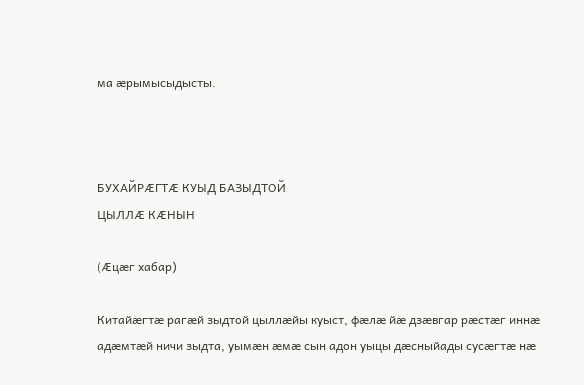ма æрымысыдысты.



БУХАЙРÆГТÆ КУЫД БАЗЫДТОЙ
ЦЫЛЛÆ КÆНЫН

(Æцæг хабар)

Китайæгтæ рагæй зыдтой цыллæйы куыст, фæлæ йæ дзæвгар рæстæг иннæ адæмтæй ничи зыдта, уымæн æмæ сын адон уыцы дæсныйады сусæгтæ нæ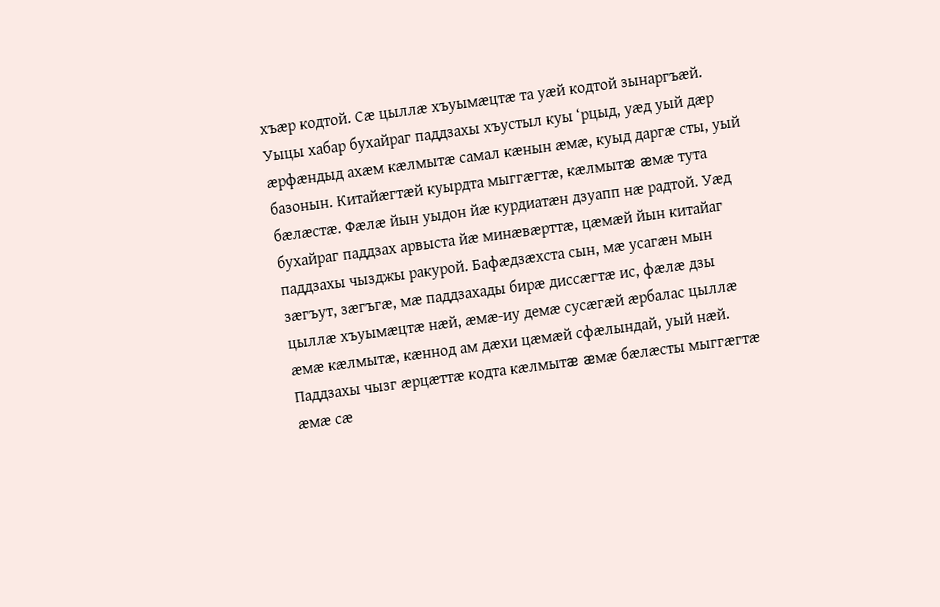хъæр кодтой. Сæ цыллæ хъуымæцтæ та уæй кодтой зынаргъæй.
Уыцы хабар бухайраг паддзахы хъустыл куы ‘рцыд, уæд уый дæр æрфæндыд ахæм кæлмытæ самал кæнын æмæ, куыд даргæ сты, уый базонын. Китайæгтæй куырдта мыггæгтæ, кæлмытæ æмæ тута бæлæстæ. Фæлæ йын уыдон йæ курдиатæн дзуапп нæ радтой. Уæд бухайраг паддзах арвыста йæ минæвæрттæ, цæмæй йын китайаг паддзахы чызджы ракурой. Бафæдзæхста сын, мæ усагæн мын зæгъут, зæгъгæ, мæ паддзахады бирæ диссæгтæ ис, фæлæ дзы цыллæ хъуымæцтæ нæй, æмæ-иу демæ сусæгæй æрбалас цыллæ æмæ кæлмытæ, кæннод ам дæхи цæмæй сфæлындай, уый нæй.
Паддзахы чызг æрцæттæ кодта кæлмытæ æмæ бæлæсты мыггæгтæ æмæ сæ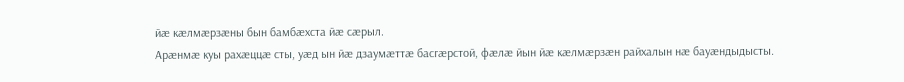йæ кæлмæрзæны бын бамбæхста йæ сæрыл.
Арæнмæ куы рахæццæ сты, уæд ын йæ дзаумæттæ басгæрстой, фæлæ йын йæ кæлмæрзæн райхалын нæ бауæндыдысты.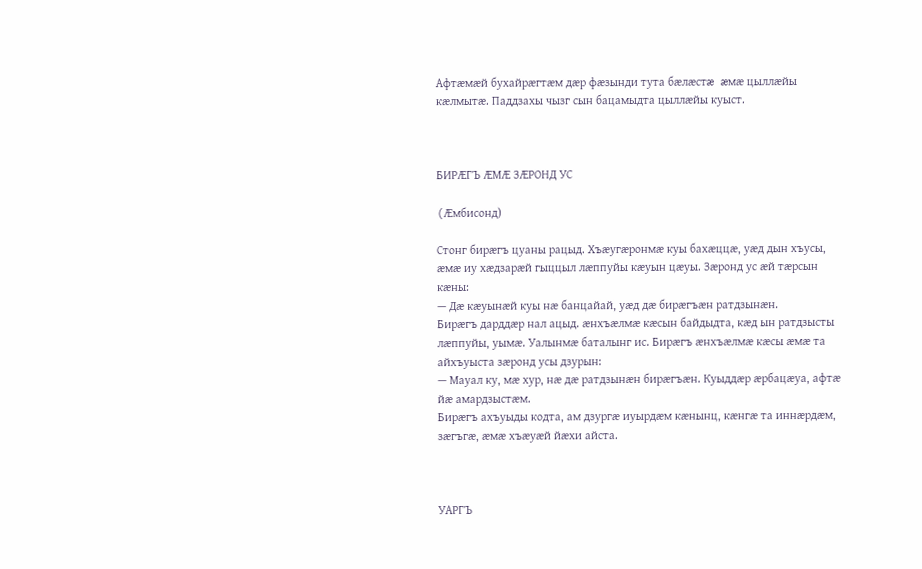Афтæмæй бухайрæгтæм дæр фæзынди тута бæлæстæ æмæ цыллæйы кæлмытæ. Паддзахы чызг сын бацамыдта цыллæйы куыст.



БИРÆГЪ ÆМÆ ЗÆРОНД УС

(Æмбисонд)

Стонг бирæгъ цуаны рацыд. Хъæугæронмæ куы бахæццæ, уæд дын хъусы, æмæ иу хæдзарæй гыццыл лæппуйы кæуын цæуы. Зæронд ус æй тæрсын кæны:
— Дæ кæуынæй куы нæ банцайай, уæд дæ бирæгъæн ратдзынæн.
Бирæгъ дарддæр нал ацыд. æнхъæлмæ кæсын байдыдта, кæд ын ратдзысты лæппуйы, уымæ. Уалынмæ баталынг ис. Бирæгъ æнхъæлмæ кæсы æмæ та айхъуыста зæронд усы дзурын:
— Мауал ку, мæ хур, нæ дæ ратдзынæн бирæгъæн. Куыддæр æрбацæуа, афтæ йæ амардзыстæм.
Бирæгъ ахъуыды кодта, ам дзургæ иуырдæм кæнынц, кæнгæ та иннæрдæм, зæгъгæ, æмæ хъæуæй йæхи айста.



УАРГЪ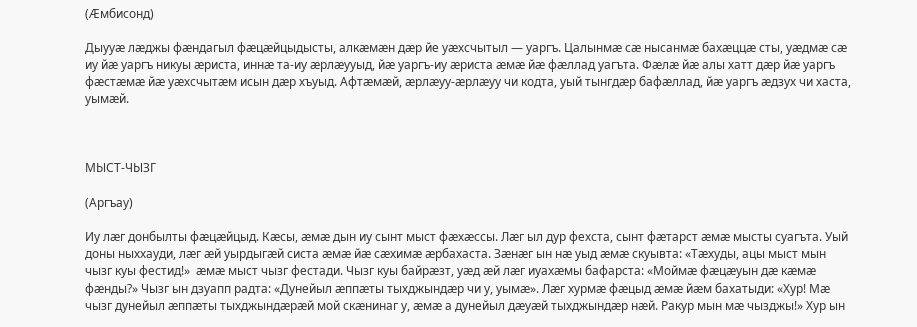(Æмбисонд)

Дыууæ лæджы фæндагыл фæцæйцыдысты, алкæмæн дæр йе уæхсчытыл — уаргъ. Цалынмæ сæ нысанмæ бахæццæ сты, уæдмæ сæ иу йæ уаргъ никуы æриста, иннæ та-иу æрлæууыд, йæ уаргъ-иу æриста æмæ йæ фæллад уагъта. Фæлæ йæ алы хатт дæр йæ уаргъ фæстæмæ йæ уæхсчытæм исын дæр хъуыд. Афтæмæй, æрлæуу-æрлæуу чи кодта, уый тынгдæр бафæллад, йæ уаргъ æдзух чи хаста, уымæй.



МЫСТ-ЧЫЗГ

(Аргъау)

Иу лæг донбылты фæцæйцыд. Кæсы, æмæ дын иу сынт мыст фæхæссы. Лæг ыл дур фехста, сынт фæтарст æмæ мысты суагъта. Уый доны ныххауди, лæг æй уырдыгæй систа æмæ йæ сæхимæ æрбахаста. Зæнæг ын нæ уыд æмæ скуывта: «Тæхуды, ацы мыст мын чызг куы фестид!»  æмæ мыст чызг фестади. Чызг куы байрæзт, уæд æй лæг иуахæмы бафарста: «Моймæ фæцæуын дæ кæмæ фæнды?» Чызг ын дзуапп радта: «Дунейыл æппæты тыхджындæр чи у, уымæ». Лæг хурмæ фæцыд æмæ йæм бахатыди: «Хур! Мæ чызг дунейыл æппæты тыхджындæрæй мой скæнинаг у, æмæ а дунейыл дæуæй тыхджындæр нæй. Ракур мын мæ чызджы!» Хур ын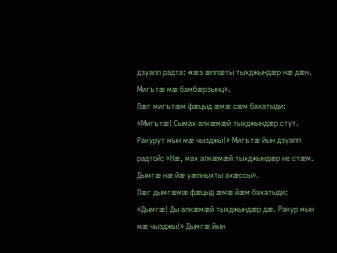дзуапп радта: «æз æппæты тыхджындæр нæ дæн. Мигътæ мæ бамбæрзынц».
Лæг мигътæм фæцыд æмæ сæм бахатыди: «Мигътæ! Сымах алкæмæй тыхджындæр стут. Ракурут мын мæ чызджы!» Мигътæ йын дзуапп радтой: «Нæ, мах алкæмæй тыхджындæр не стæм. Дымгæ нæ йæ уæлныхты ахæссы».
Лæг дымгæмæ фæцыд æмæ йæм бахатыди: «Дымгæ! Ды алкæмæй тыхджындæр дæ. Ракур мын мæ чызджы!» Дымгæ йын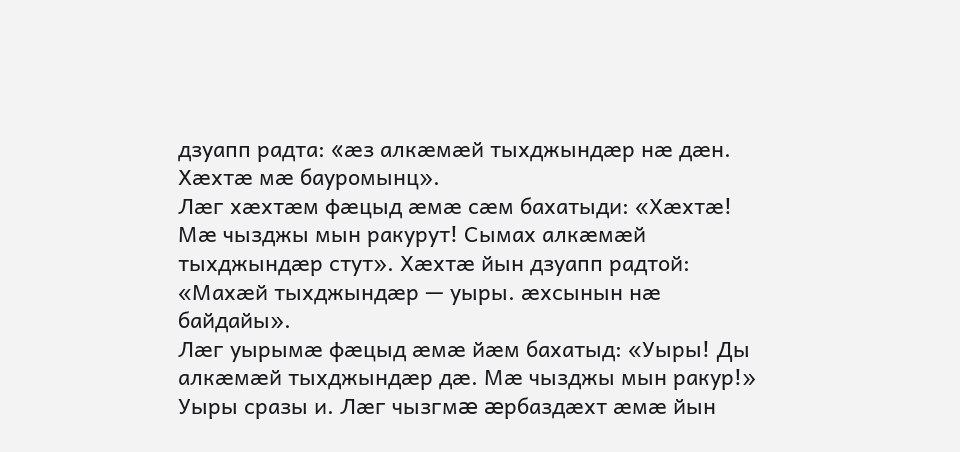дзуапп радта: «æз алкæмæй тыхджындæр нæ дæн. Хæхтæ мæ бауромынц».
Лæг хæхтæм фæцыд æмæ сæм бахатыди: «Хæхтæ! Мæ чызджы мын ракурут! Сымах алкæмæй тыхджындæр стут». Хæхтæ йын дзуапп радтой: «Махæй тыхджындæр — уыры. æхсынын нæ байдайы».
Лæг уырымæ фæцыд æмæ йæм бахатыд: «Уыры! Ды алкæмæй тыхджындæр дæ. Мæ чызджы мын ракур!» Уыры сразы и. Лæг чызгмæ æрбаздæхт æмæ йын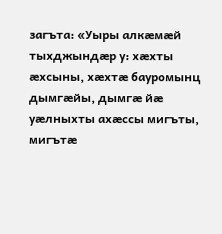загъта: «Уыры алкæмæй тыхджындæр у: хæхты æхсыны, хæхтæ бауромынц дымгæйы, дымгæ йæ уæлныхты ахæссы мигъты, мигътæ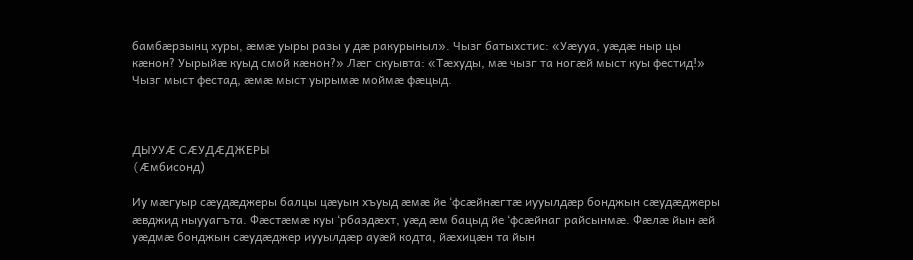бамбæрзынц хуры, æмæ уыры разы у дæ ракурыныл». Чызг батыхстис: «Уæууа, уæдæ ныр цы кæнон? Уырыйæ куыд смой кæнон?» Лæг скуывта: «Тæхуды, мæ чызг та ногæй мыст куы фестид!»
Чызг мыст фестад, æмæ мыст уырымæ моймæ фæцыд.



ДЫУУÆ СÆУДÆДЖЕРЫ
(Æмбисонд)

Иу мæгуыр сæудæджеры балцы цæуын хъуыд æмæ йе ‘фсæйнæгтæ иууылдæр бонджын сæудæджеры æвджид ныууагъта. Фæстæмæ куы ‘рбаздæхт, уæд æм бацыд йе ‘фсæйнаг райсынмæ. Фæлæ йын æй уæдмæ бонджын сæудæджер иууылдæр ауæй кодта, йæхицæн та йын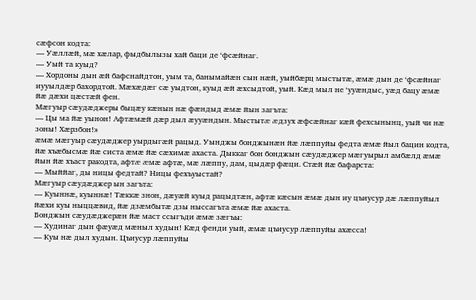сæфсон кодта:
— Уæллæй, мæ хæлар, фыдбылызы хай баци де ‘фсæйнаг.
— Уый та куыд?
— Хордоны дын æй бафснайдтон, уым та, банымайæн сын нæй, уыйбæрц мыстытæ, æмæ дын де ‘фсæйнаг иууылдæр бахордтой. Мæхæдæг сæ уыдтон, куыд æй æхсыдтой, уый. Кæд мыл не ‘ууæндыс, уæд бацу æмæ йæ дæхи цæстæй фен.
Мæгуыр сæудæджеры быцæу кæнын нæ фæндыд æмæ йын загъта:
— Цы ма йæ уынон! Афтæмæй дæр дыл æууæндын. Мыстытæ æдзух æфсæйнаг кæй фехсынынц, уый чи нæ зоны! Хæрзбон!»
æмæ мæгуыр сæудæджер уырдыгæй рацыд. Уынджы бонджынæн йæ лæппуйы федта æмæ йыл бацин кодта, йæ хъæбысмæ йæ систа æмæ йæ сæхимæ ахаста. Дыккаг бон бонджын сæудæджер мæгуырыл амбæлд æмæ йын йæ хъаст ракодта, афтæ æмæ афтæ, мæ лæппу, дам, цыдæр фæци. Стæй йæ бафарста:
— Мыййаг, ды ницы федтай? Ницы фехъуыстай?
Мæгуыр сæудæджер ын загъта:
— Куыннæ, куыннæ! Тæккæ знон, дæуæй куыд рацыдтæн, афтæ кæсын æмæ дын иу цъиусур дæ лæппуйыл йæхи куы ныццæвид, йæ дзæмбытæ дзы ныссагъта æмæ йæ ахаста.
Бонджын сæудæджерæн йæ маст ссыгъди æмæ зæгъы:
— Худинаг дын фæуæд мæныл худын! Кæд фенди уый, æмæ цъиусур лæппуйы ахæсса!
— Куы нæ дыл худын. Цъиусур лæппуйы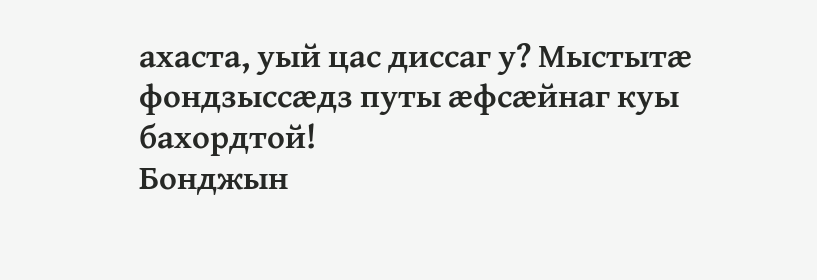ахаста, уый цас диссаг у? Мыстытæ фондзыссæдз путы æфсæйнаг куы бахордтой!
Бонджын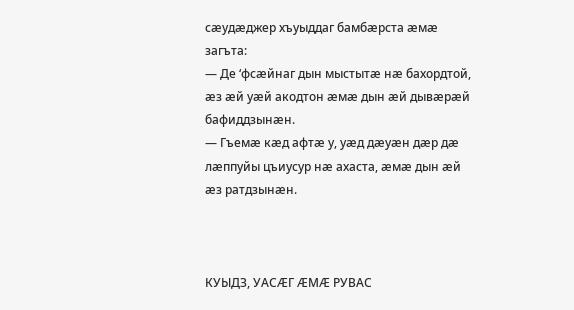сæудæджер хъуыддаг бамбæрста æмæ загъта:
— Де ‘фсæйнаг дын мыстытæ нæ бахордтой, æз æй уæй акодтон æмæ дын æй дывæрæй бафиддзынæн.
— Гъемæ кæд афтæ у, уæд дæуæн дæр дæ лæппуйы цъиусур нæ ахаста, æмæ дын æй æз ратдзынæн.



КУЫДЗ, УАСÆГ ÆМÆ РУВАС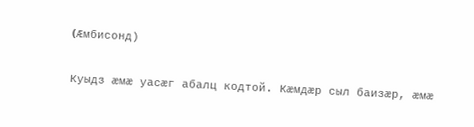(Æмбисонд)

Куыдз æмæ уасæг абалц кодтой. Кæмдæр сыл баизæр, æмæ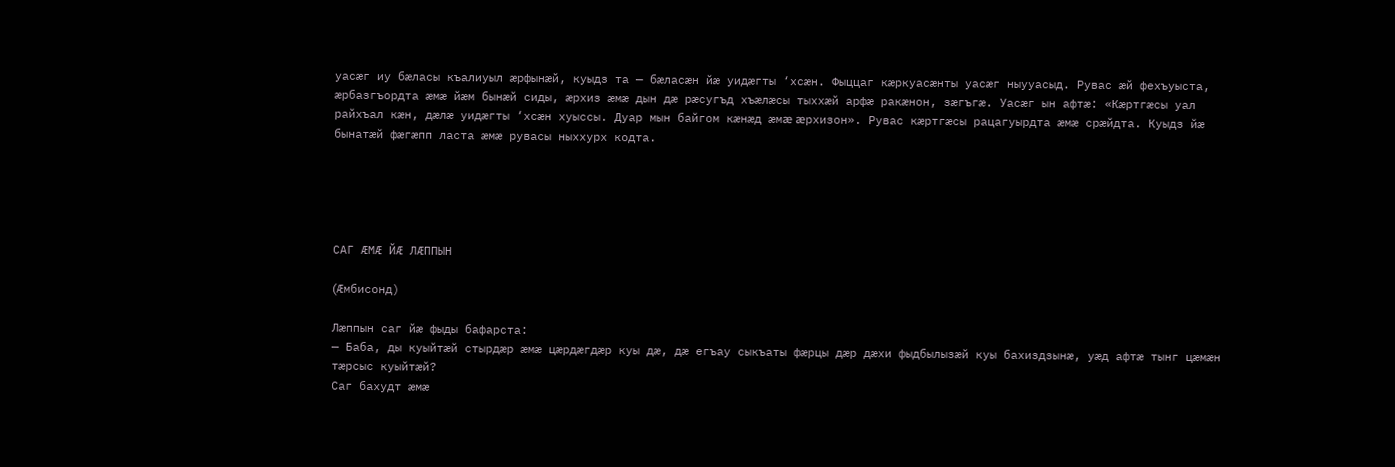уасæг иу бæласы къалиуыл æрфынæй, куыдз та — бæласæн йæ уидæгты ‘хсæн. Фыццаг кæркуасæнты уасæг ныууасыд. Рувас æй фехъуыста, æрбазгъордта æмæ йæм бынæй сиды, æрхиз æмæ дын дæ рæсугъд хъæлæсы тыххæй арфæ ракæнон, зæгъгæ. Уасæг ын афтæ: «Кæртгæсы уал райхъал кæн, дæлæ уидæгты ‘хсæн хуыссы. Дуар мын байгом кæнæд æмæ æрхизон». Рувас кæртгæсы рацагуырдта æмæ срæйдта. Куыдз йæ бынатæй фæгæпп ласта æмæ рувасы ныххурх кодта.





САГ ÆМÆ ЙÆ ЛÆППЫН

(Æмбисонд)

Лæппын саг йæ фыды бафарста:
— Баба, ды куыйтæй стырдæр æмæ цæрдæгдæр куы дæ, дæ егъау сыкъаты фæрцы дæр дæхи фыдбылызæй куы бахиздзынæ, уæд афтæ тынг цæмæн тæрсыс куыйтæй?
Саг бахудт æмæ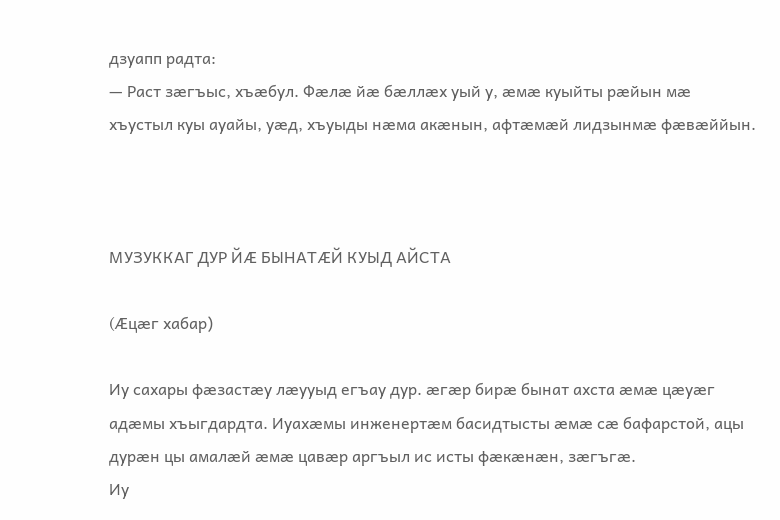дзуапп радта:
— Раст зæгъыс, хъæбул. Фæлæ йæ бæллæх уый у, æмæ куыйты рæйын мæ хъустыл куы ауайы, уæд, хъуыды нæма акæнын, афтæмæй лидзынмæ фæвæййын.



МУЗУККАГ ДУР ЙÆ БЫНАТÆЙ КУЫД АЙСТА

(Æцæг хабар)

Иу сахары фæзастæу лæууыд егъау дур. æгæр бирæ бынат ахста æмæ цæуæг адæмы хъыгдардта. Иуахæмы инженертæм басидтысты æмæ сæ бафарстой, ацы дурæн цы амалæй æмæ цавæр аргъыл ис исты фæкæнæн, зæгъгæ.
Иу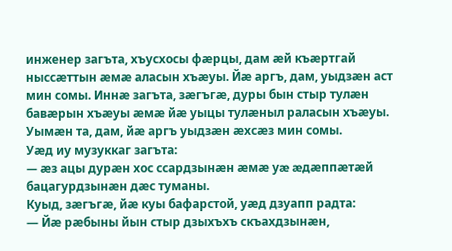инженер загъта, хъусхосы фæрцы, дам æй къæртгай ныссæттын æмæ аласын хъæуы. Йæ аргъ, дам, уыдзæн аст мин сомы. Иннæ загъта, зæгъгæ, дуры бын стыр тулæн бавæрын хъæуы æмæ йæ уыцы тулæныл раласын хъæуы. Уымæн та, дам, йæ аргъ уыдзæн æхсæз мин сомы.
Уæд иу музуккаг загъта:
— æз ацы дурæн хос ссардзынæн æмæ уæ æдæппæтæй бацагурдзынæн дæс туманы.
Куыд, зæгъгæ, йæ куы бафарстой, уæд дзуапп радта:
— Йæ рæбыны йын стыр дзыхъхъ скъахдзынæн,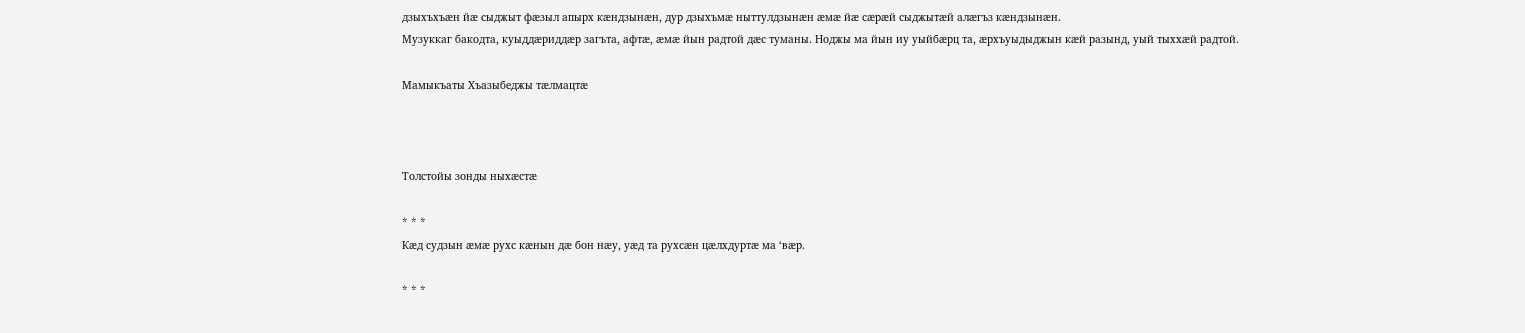дзыхъхъæн йæ сыджыт фæзыл апырх кæндзынæн, дур дзыхъмæ ныттулдзынæн æмæ йæ сæрæй сыджытæй алæгъз кæндзынæн.
Музуккаг бакодта, куыддæриддæр загъта, афтæ, æмæ йын радтой дæс туманы. Ноджы ма йын иу уыйбæрц та, æрхъуыдыджын кæй разынд, уый тыххæй радтой.

Мамыкъаты Хъазыбеджы тæлмацтæ



Толстойы зонды ныхæстæ

* * *
Кæд судзын æмæ рухс кæнын дæ бон нæу, уæд та рухсæн цæлхдуртæ ма ‘вæр.

* * *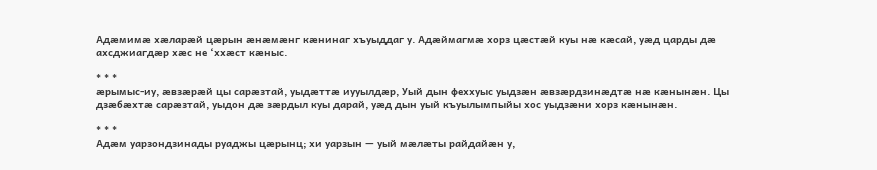Адæмимæ хæларæй цæрын æнæмæнг кæнинаг хъуыддаг у. Адæймагмæ хорз цæстæй куы нæ кæсай, уæд царды дæ ахсджиагдæр хæс не ‘ххæст кæныс.

* * *
æрымыс-иу, æвзæрæй цы сарæзтай, уыдæттæ иууылдæр, Уый дын феххуыс уыдзæн æвзæрдзинæдтæ нæ кæнынæн. Цы дзæбæхтæ сарæзтай, уыдон дæ зæрдыл куы дарай, уæд дын уый къуылымпыйы хос уыдзæни хорз кæнынæн.

* * *
Адæм уарзондзинады руаджы цæрынц; хи уарзын — уый мæлæты райдайæн у,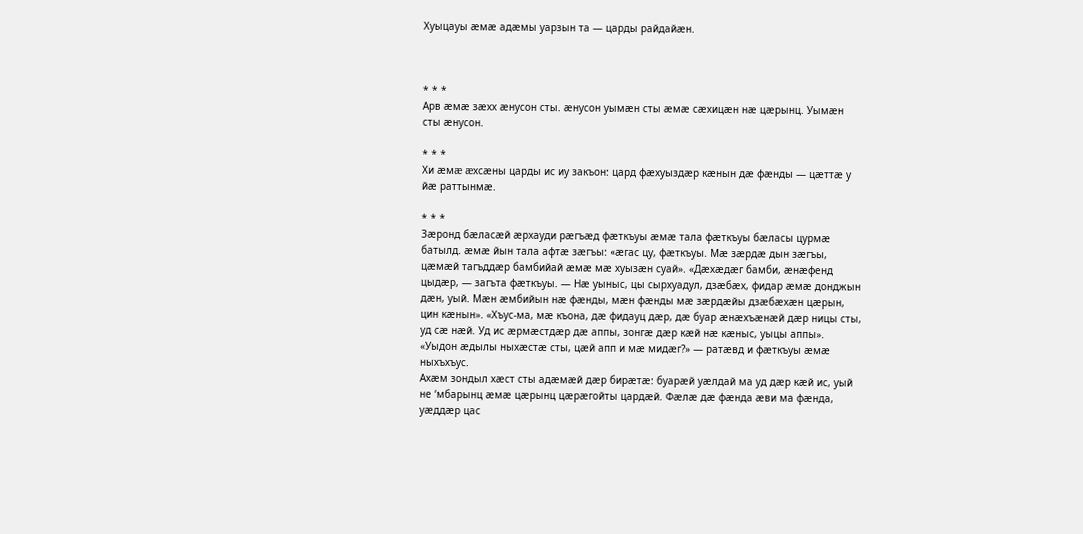Хуыцауы æмæ адæмы уарзын та — царды райдайæн.



* * *
Арв æмæ зæхх æнусон сты. æнусон уымæн сты æмæ сæхицæн нæ цæрынц. Уымæн сты æнусон.

* * *
Хи æмæ æхсæны царды ис иу закъон: цард фæхуыздæр кæнын дæ фæнды — цæттæ у йæ раттынмæ.

* * *
Зæронд бæласæй æрхауди рæгъæд фæткъуы æмæ тала фæткъуы бæласы цурмæ батылд. æмæ йын тала афтæ зæгъы: «æгас цу, фæткъуы. Мæ зæрдæ дын зæгъы, цæмæй тагъддæр бамбийай æмæ мæ хуызæн суай». «Дæхæдæг бамби, æнæфенд цыдæр, — загъта фæткъуы. — Нæ уыныс, цы сырхуадул, дзæбæх, фидар æмæ донджын дæн, уый. Мæн æмбийын нæ фæнды, мæн фæнды мæ зæрдæйы дзæбæхæн цæрын, цин кæнын». «Хъус-ма, мæ къона, дæ фидауц дæр, дæ буар æнæхъæнæй дæр ницы сты, уд сæ нæй. Уд ис æрмæстдæр дæ аппы, зонгæ дæр кæй нæ кæныс, уыцы аппы». «Уыдон æдылы ныхæстæ сты, цæй апп и мæ мидæг?» — ратæвд и фæткъуы æмæ ныхъхъус.
Ахæм зондыл хæст сты адæмæй дæр бирæтæ: буарæй уæлдай ма уд дæр кæй ис, уый не ‘мбарынц æмæ цæрынц цæрæгойты цардæй. Фæлæ дæ фæнда æви ма фæнда, уæддæр цас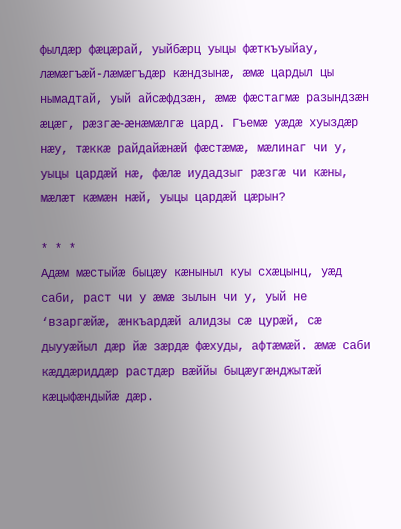фылдæр фæцæрай, уыйбæрц уыцы фæткъуыйау, лæмæгъæй-лæмæгъдæр кæндзынæ, æмæ цардыл цы нымадтай, уый айсæфдзæн, æмæ фæстагмæ разындзæн æцæг, рæзгæ-æнæмæлгæ цард. Гъемæ уæдæ хуыздæр нæу, тæккæ райдайæнæй фæстæмæ, мæлинаг чи у, уыцы цардæй нæ, фæлæ иудадзыг рæзгæ чи кæны, мæлæт кæмæн нæй, уыцы цардæй цæрын?

* * *
Адæм мæстыйæ быцæу кæныныл куы схæцынц, уæд саби, раст чи у æмæ зылын чи у, уый не ‘взаргæйæ, æнкъардæй алидзы сæ цурæй, сæ дыууæйыл дæр йæ зæрдæ фæхуды, афтæмæй. æмæ саби кæддæриддæр растдæр вæййы быцæугæнджытæй кæцыфæндыйæ дæр.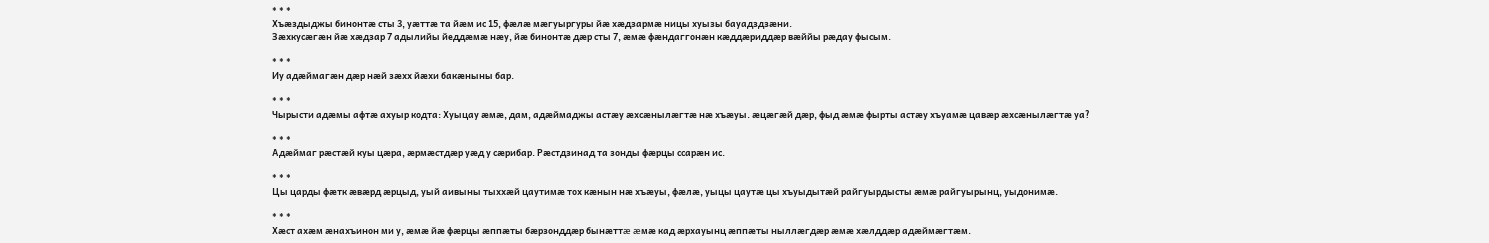* * *
Хъæздыджы бинонтæ сты 3, уæттæ та йæм ис 15, фæлæ мæгуыргуры йæ хæдзармæ ницы хуызы бауадздзæни.
Зæхкусæгæн йæ хæдзар 7 адылийы йеддæмæ нæу, йæ бинонтæ дæр сты 7, æмæ фæндаггонæн кæддæриддæр вæййы рæдау фысым.

* * *
Иу адæймагæн дæр нæй зæхх йæхи бакæныны бар.

* * *
Чырысти адæмы афтæ ахуыр кодта: Хуыцау æмæ, дам, адæймаджы астæу æхсæнылæгтæ нæ хъæуы. æцæгæй дæр, фыд æмæ фырты астæу хъуамæ цавæр æхсæнылæгтæ уа?

* * *
Адæймаг рæстæй куы цæра, æрмæстдæр уæд у сæрибар. Рæстдзинад та зонды фæрцы ссарæн ис.

* * *
Цы царды фæтк æвæрд æрцыд, уый аивыны тыххæй цаутимæ тох кæнын нæ хъæуы, фæлæ, уыцы цаутæ цы хъуыдытæй райгуырдысты æмæ райгуырынц, уыдонимæ.

* * *
Хæст ахæм æнахъинон ми у, æмæ йæ фæрцы æппæты бæрзонддæр бынæттæ æмæ кад æрхауынц æппæты ныллæгдæр æмæ хæлддæр адæймæгтæм.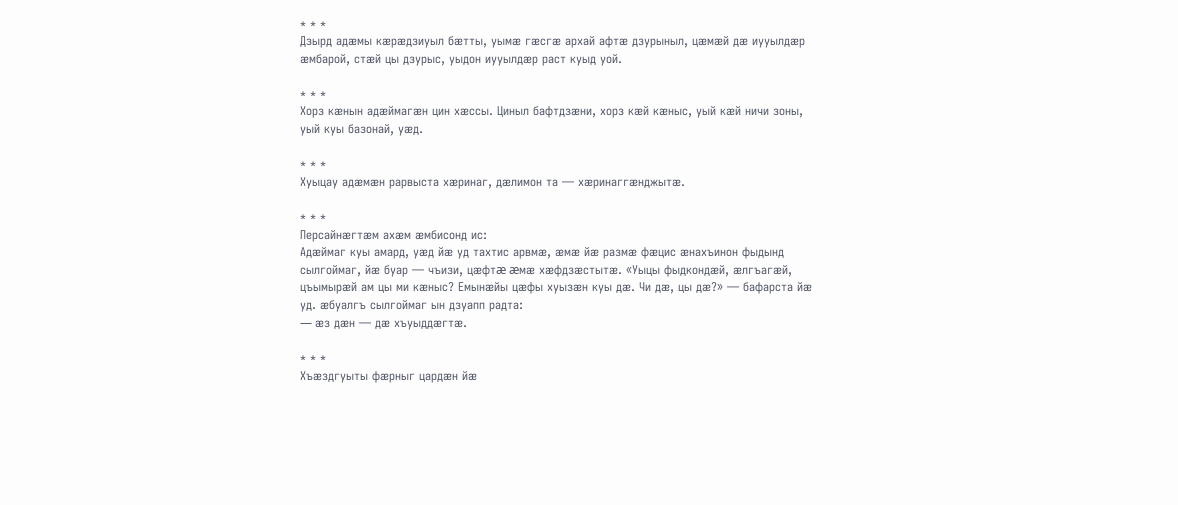* * *
Дзырд адæмы кæрæдзиуыл бæтты, уымæ гæсгæ архай афтæ дзурыныл, цæмæй дæ иууылдæр æмбарой, стæй цы дзурыс, уыдон иууылдæр раст куыд уой.

* * *
Хорз кæнын адæймагæн цин хæссы. Циныл бафтдзæни, хорз кæй кæныс, уый кæй ничи зоны, уый куы базонай, уæд.

* * *
Хуыцау адæмæн рарвыста хæринаг, дæлимон та — хæринаггæнджытæ.

* * *
Персайнæгтæм ахæм æмбисонд ис:
Адæймаг куы амард, уæд йæ уд тахтис арвмæ, æмæ йæ размæ фæцис æнахъинон фыдынд сылгоймаг, йæ буар — чъизи, цæфтæ æмæ хæфдзæстытæ. «Уыцы фыдкондæй, æлгъагæй, цъымырæй ам цы ми кæныс? Емынæйы цæфы хуызæн куы дæ. Чи дæ, цы дæ?» — бафарста йæ уд. æбуалгъ сылгоймаг ын дзуапп радта:
— æз дæн — дæ хъуыддæгтæ.

* * *
Хъæздгуыты фæрныг цардæн йæ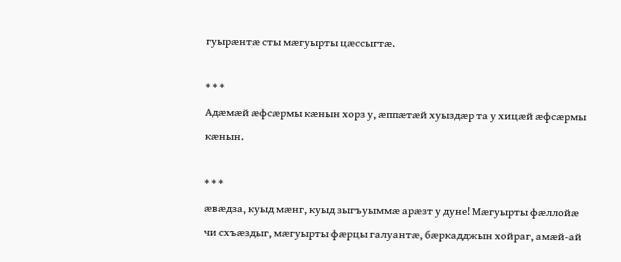гуырæнтæ сты мæгуырты цæссыгтæ.

* * *
Адæмæй æфсæрмы кæнын хорз у, æппæтæй хуыздæр та у хицæй æфсæрмы кæнын.

* * *
æвæдза, куыд мæнг, куыд зыгъуыммæ арæзт у дуне! Мæгуырты фæллойæ чи схъæздыг, мæгуырты фæрцы галуантæ, бæркадджын хойраг, амæй-ай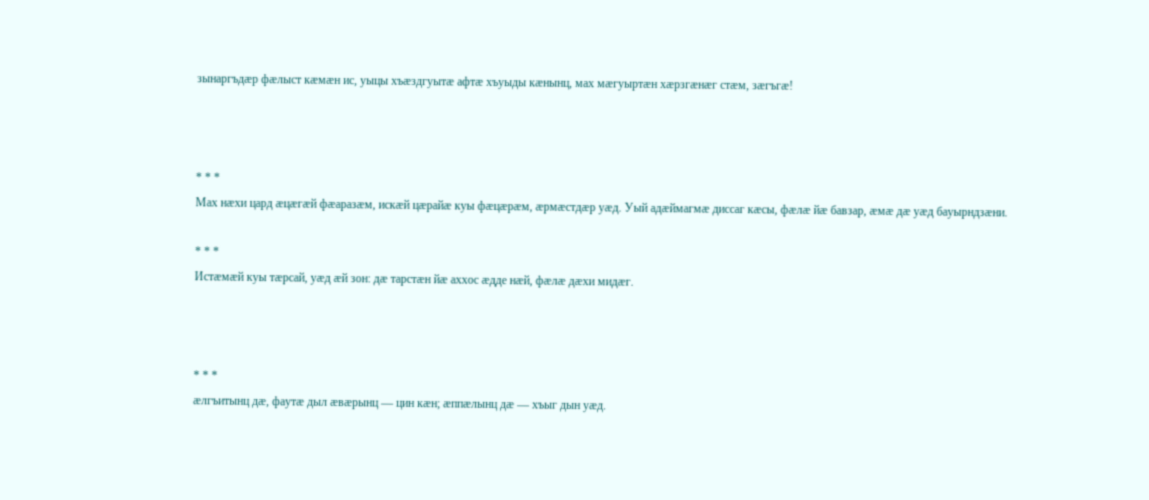зынаргъдæр фæлыст кæмæн ис, уыцы хъæздгуытæ афтæ хъуыды кæнынц, мах мæгуыртæн хæрзгæнæг стæм, зæгъгæ!



* * *
Мах нæхи цард æцæгæй фæаразæм, искæй цæрайæ куы фæцæрæм, æрмæстдæр уæд. Уый адæймагмæ диссаг кæсы, фæлæ йæ бавзар, æмæ дæ уæд бауырндзæни.

* * *
Истæмæй куы тæрсай, уæд æй зон: дæ тарстæн йæ аххос æдде нæй, фæлæ дæхи мидæг.



* * *
æлгъитынц дæ, фаутæ дыл æвæрынц — цин кæн; æппæлынц дæ — хъыг дын уæд.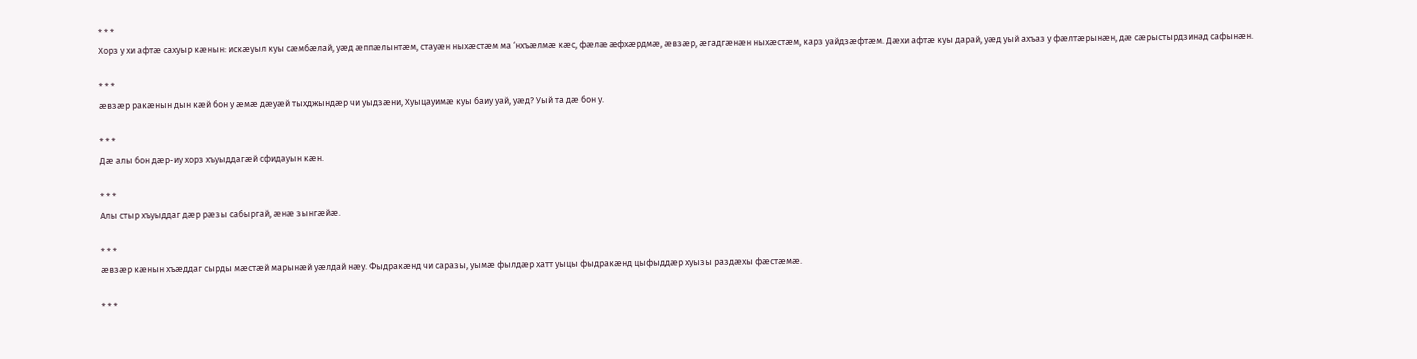* * *
Хорз у хи афтæ сахуыр кæнын: искæуыл куы сæмбæлай, уæд æппæлынтæм, стауæн ныхæстæм ма ‘нхъæлмæ кæс, фæлæ æфхæрдмæ, æвзæр, æгадгæнæн ныхæстæм, карз уайдзæфтæм. Дæхи афтæ куы дарай, уæд уый ахъаз у фæлтæрынæн, дæ сæрыстырдзинад сафынæн.

* * *
æвзæр ракæнын дын кæй бон у æмæ дæуæй тыхджындæр чи уыдзæни, Хуыцауимæ куы баиу уай, уæд? Уый та дæ бон у.

* * *
Дæ алы бон дæр-иу хорз хъуыддагæй сфидауын кæн.

* * *
Алы стыр хъуыддаг дæр рæзы сабыргай, æнæ зынгæйæ.

* * *
æвзæр кæнын хъæддаг сырды мæстæй марынæй уæлдай нæу. Фыдракæнд чи саразы, уымæ фылдæр хатт уыцы фыдракæнд цыфыддæр хуызы раздæхы фæстæмæ.

* * *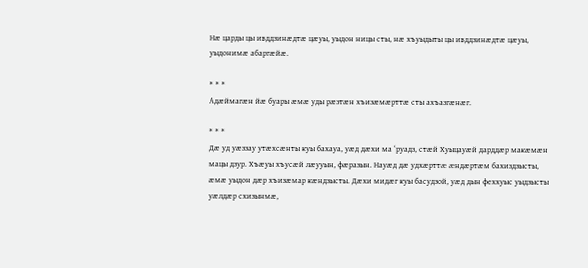Нæ царды цы ивддзинæдтæ цæуы, уыдон ницы сты, нæ хъуыдыты цы ивддзинæдтæ цæуы, уыдонимæ абаргæйæ.

* * *
Адæймагæн йæ буары æмæ уды рæзтæн хъизæмæрттæ сты ахъазгæнæг.

* * *
Дæ уд уæззау утæхсæнты куы бахауа, уæд дæхи ма ‘руадз, стæй Хуыцауæй дарддæр макæмæн мацы дзур. Хъæуы хъусæй лæууын, фæразын. Науæд дæ удхæрттæ æндæртæм бахиздзысты, æмæ уыдон дæр хъизæмар кæндзысты. Дæхи мидæг куы басудзой, уæд дын феххуыс уыдзысты уæлдæр схизынмæ,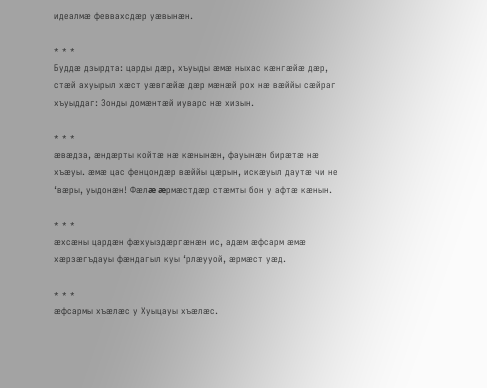идеалмæ феввахсдæр уæвынæн.

* * *
Буддæ дзырдта: царды дæр, хъуыды æмæ ныхас кæнгæйæ дæр, стæй ахуырыл хæст уæвгæйæ дæр мæнæй рох нæ вæййы сæйраг хъуыддаг: Зонды домæнтæй иуварс нæ хизын.

* * *
æвæдза, æндæрты койтæ нæ кæнынæн, фауынæн бирæтæ нæ хъæуы. æмæ цас фенцондæр вæййы цæрын, искæуыл даутæ чи не ‘вæры, уыдонæн! Фæлæ æрмæстдæр стæмты бон у афтæ кæнын.

* * *
æхсæны цардæн фæхуыздæргæнæн ис, адæм æфсарм æмæ хæрзæгъдауы фæндагыл куы ‘рлæууой, æрмæст уæд.

* * *
æфсармы хъæлæс у Хуыцауы хъæлæс.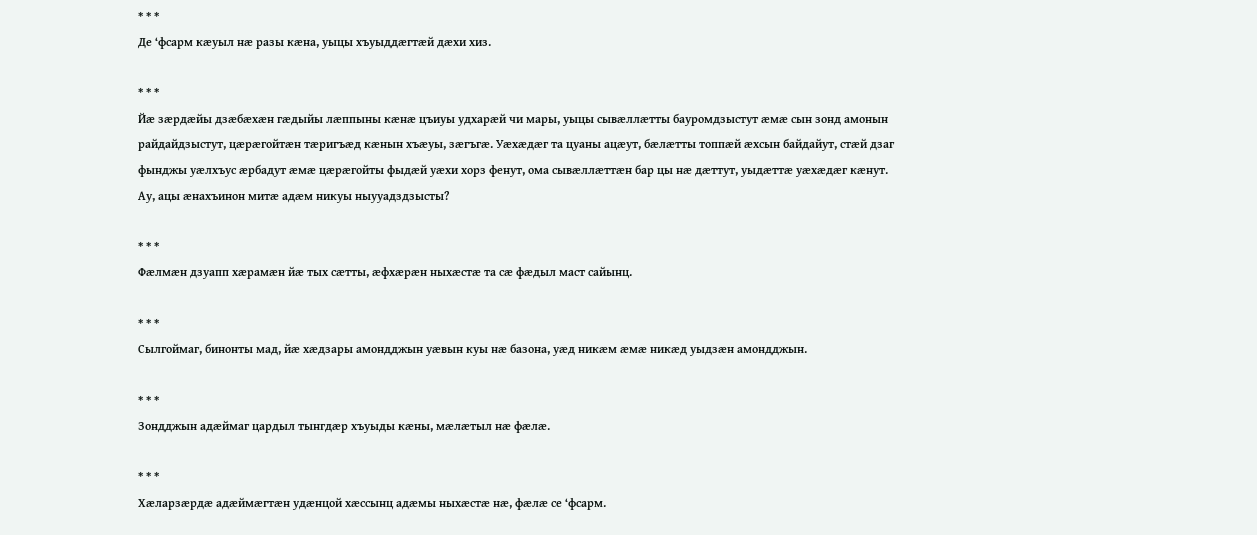* * *
Де ‘фсарм кæуыл нæ разы кæна, уыцы хъуыддæгтæй дæхи хиз.

* * *
Йæ зæрдæйы дзæбæхæн гæдыйы лæппыны кæнæ цъиуы удхарæй чи мары, уыцы сывæллæтты бауромдзыстут æмæ сын зонд амонын райдайдзыстут, цæрæгойтæн тæригъæд кæнын хъæуы, зæгъгæ. Уæхæдæг та цуаны ацæут, бæлæтты топпæй æхсын байдайут, стæй дзаг фынджы уæлхъус æрбадут æмæ цæрæгойты фыдæй уæхи хорз фенут, ома сывæллæттæн бар цы нæ дæттут, уыдæттæ уæхæдæг кæнут.
Ау, ацы æнахъинон митæ адæм никуы ныууадздзысты?

* * *
Фæлмæн дзуапп хæрамæн йæ тых сæтты, æфхæрæн ныхæстæ та сæ фæдыл маст сайынц.

* * *
Сылгоймаг, бинонты мад, йæ хæдзары амондджын уæвын куы нæ базона, уæд никæм æмæ никæд уыдзæн амондджын.

* * *
Зондджын адæймаг цардыл тынгдæр хъуыды кæны, мæлæтыл нæ фæлæ.

* * *
Хæларзæрдæ адæймæгтæн удæнцой хæссынц адæмы ныхæстæ нæ, фæлæ се ‘фсарм.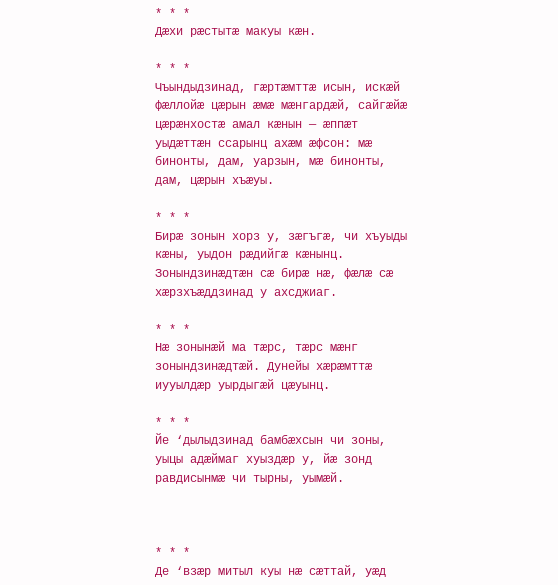* * *
Дæхи рæстытæ макуы кæн.

* * *
Чъындыдзинад, гæртæмттæ исын, искæй фæллойæ цæрын æмæ мæнгардæй, сайгæйæ цæрæнхостæ амал кæнын — æппæт уыдæттæн ссарынц ахæм æфсон: мæ бинонты, дам, уарзын, мæ бинонты, дам, цæрын хъæуы.

* * *
Бирæ зонын хорз у, зæгъгæ, чи хъуыды кæны, уыдон рæдийгæ кæнынц. Зонындзинæдтæн сæ бирæ нæ, фæлæ сæ хæрзхъæддзинад у ахсджиаг.

* * *
Нæ зонынæй ма тæрс, тæрс мæнг зонындзинæдтæй. Дунейы хæрæмттæ иууылдæр уырдыгæй цæуынц.

* * *
Йе ‘дылыдзинад бамбæхсын чи зоны, уыцы адæймаг хуыздæр у, йæ зонд равдисынмæ чи тырны, уымæй.



* * *
Де ‘взæр митыл куы нæ сæттай, уæд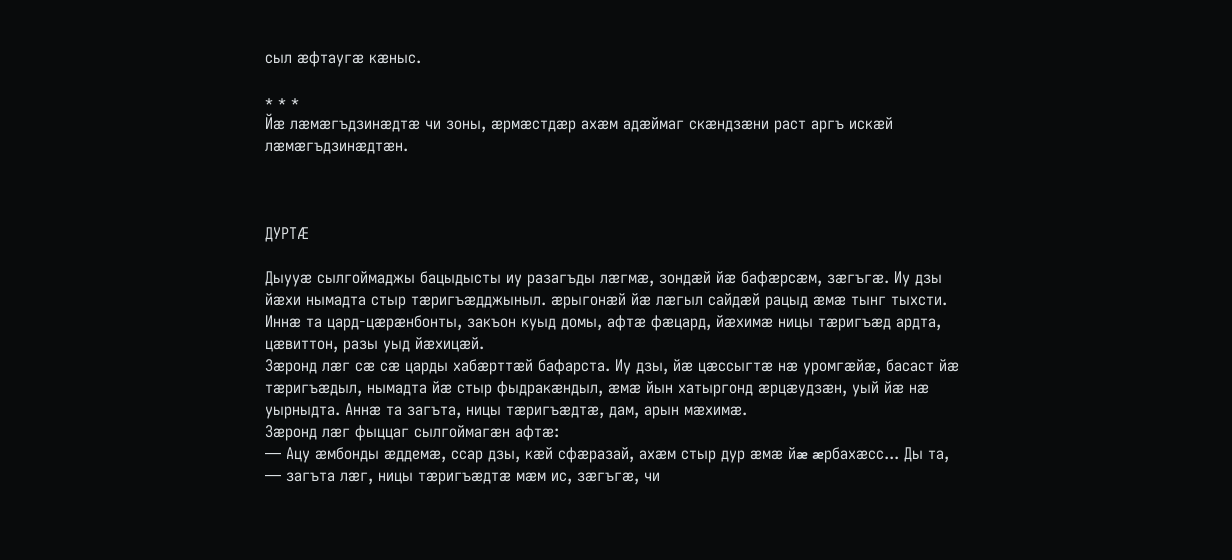сыл æфтаугæ кæныс.

* * *
Йæ лæмæгъдзинæдтæ чи зоны, æрмæстдæр ахæм адæймаг скæндзæни раст аргъ искæй лæмæгъдзинæдтæн.



ДУРТÆ

Дыууæ сылгоймаджы бацыдысты иу разагъды лæгмæ, зондæй йæ бафæрсæм, зæгъгæ. Иу дзы йæхи нымадта стыр тæригъæдджыныл. æрыгонæй йæ лæгыл сайдæй рацыд æмæ тынг тыхсти. Иннæ та цард-цæрæнбонты, закъон куыд домы, афтæ фæцард, йæхимæ ницы тæригъæд ардта, цæвиттон, разы уыд йæхицæй.
Зæронд лæг сæ сæ царды хабæрттæй бафарста. Иу дзы, йæ цæссыгтæ нæ уромгæйæ, басаст йæ тæригъæдыл, нымадта йæ стыр фыдракæндыл, æмæ йын хатыргонд æрцæудзæн, уый йæ нæ уырныдта. Аннæ та загъта, ницы тæригъæдтæ, дам, арын мæхимæ.
Зæронд лæг фыццаг сылгоймагæн афтæ:
— Ацу æмбонды æддемæ, ссар дзы, кæй сфæразай, ахæм стыр дур æмæ йæ æрбахæсс... Ды та, — загъта лæг, ницы тæригъæдтæ мæм ис, зæгъгæ, чи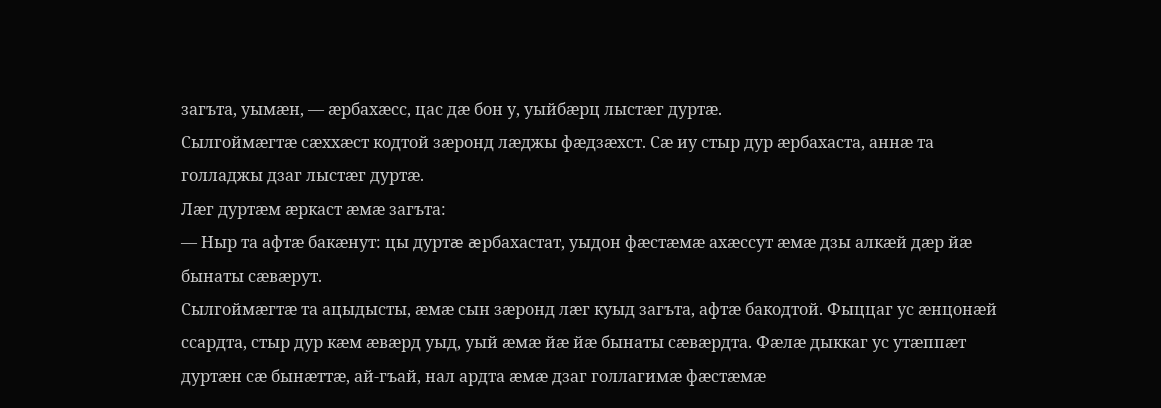загъта, уымæн, — æрбахæсс, цас дæ бон у, уыйбæрц лыстæг дуртæ.
Сылгоймæгтæ сæххæст кодтой зæронд лæджы фæдзæхст. Сæ иу стыр дур æрбахаста, аннæ та голладжы дзаг лыстæг дуртæ.
Лæг дуртæм æркаст æмæ загъта:
— Ныр та афтæ бакæнут: цы дуртæ æрбахастат, уыдон фæстæмæ ахæссут æмæ дзы алкæй дæр йæ бынаты сæвæрут.
Сылгоймæгтæ та ацыдысты, æмæ сын зæронд лæг куыд загъта, афтæ бакодтой. Фыццаг ус æнцонæй ссардта, стыр дур кæм æвæрд уыд, уый æмæ йæ йæ бынаты сæвæрдта. Фæлæ дыккаг ус утæппæт дуртæн сæ бынæттæ, ай-гъай, нал ардта æмæ дзаг голлагимæ фæстæмæ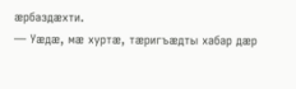æрбаздæхти.
— Уæдæ, мæ хуртæ, тæригъæдты хабар дæр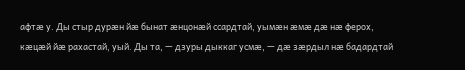афтæ у. Ды стыр дурæн йæ бынат æнцонæй ссардтай, уымæн æмæ дæ нæ ферох, кæцæй йæ рахастай, уый. Ды та, — дзуры дыккаг усмæ, — дæ зæрдыл нæ бадардтай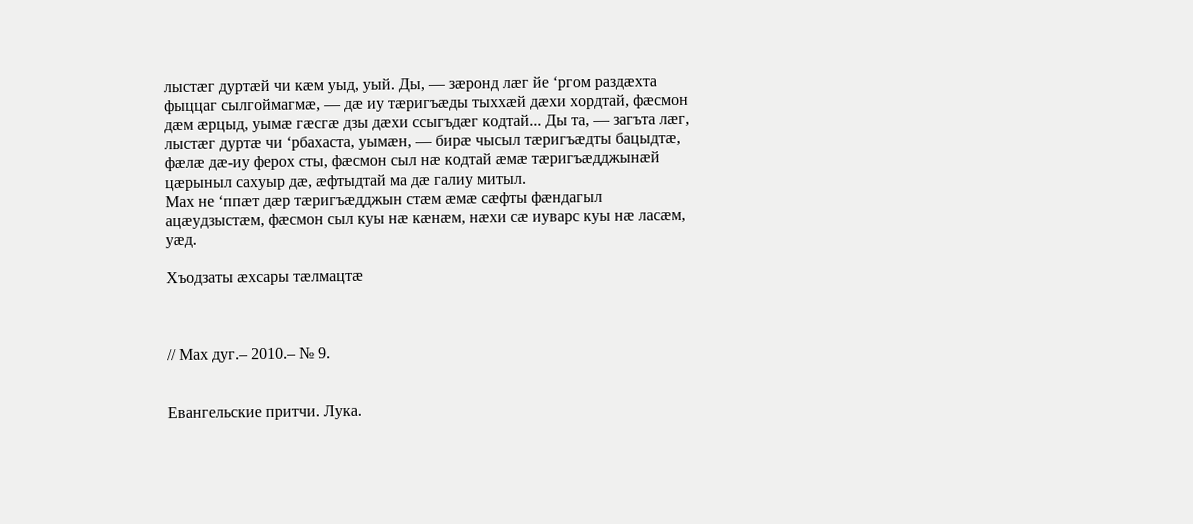лыстæг дуртæй чи кæм уыд, уый. Ды, — зæронд лæг йе ‘ргом раздæхта фыццаг сылгоймагмæ, — дæ иу тæригъæды тыххæй дæхи хордтай, фæсмон дæм æрцыд, уымæ гæсгæ дзы дæхи ссыгъдæг кодтай... Ды та, — загъта лæг, лыстæг дуртæ чи ‘рбахаста, уымæн, — бирæ чысыл тæригъæдты бацыдтæ, фæлæ дæ-иу ферох сты, фæсмон сыл нæ кодтай æмæ тæригъæдджынæй цæрыныл сахуыр дæ, æфтыдтай ма дæ галиу митыл.
Мах не ‘ппæт дæр тæригъæдджын стæм æмæ сæфты фæндагыл ацæудзыстæм, фæсмон сыл куы нæ кæнæм, нæхи сæ иуварс куы нæ ласæм, уæд.

Хъодзаты æхсары тæлмацтæ



// Мах дуг.– 2010.– № 9.


Евангельские притчи. Лука.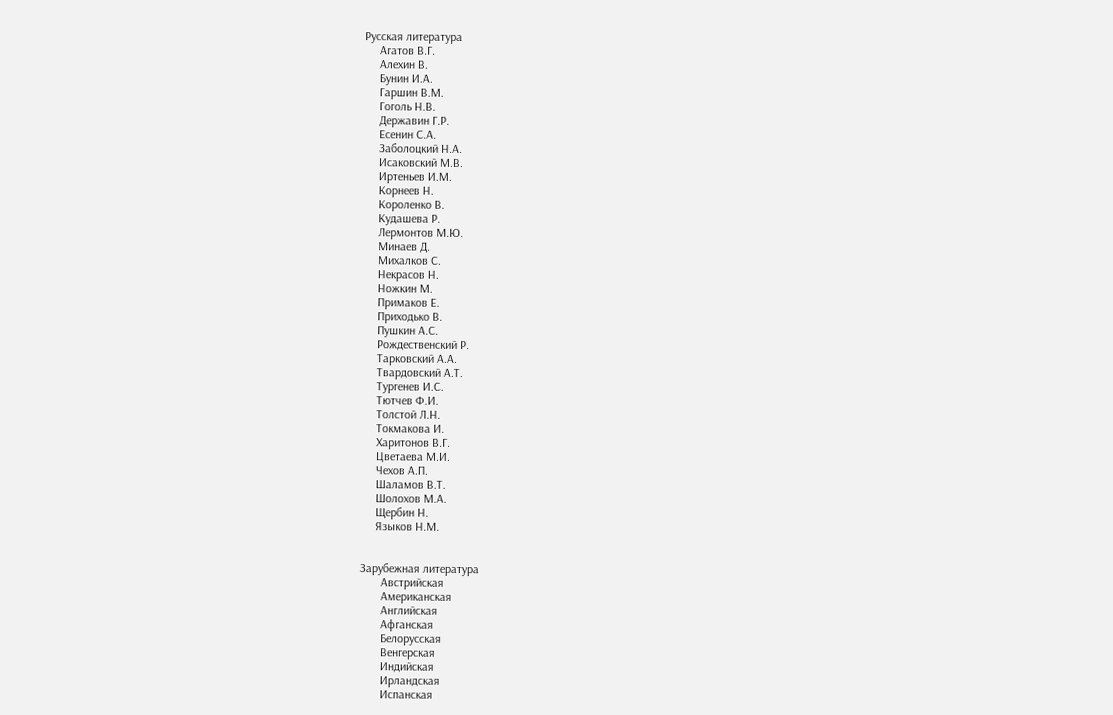Русская литература
     Агатов В.Г.
     Алехин В.
     Бунин И.А.
     Гаршин В.М.
     Гоголь Н.В.
     Державин Г.Р.
     Есенин С.А.
     Заболоцкий Н.А.
     Исаковский М.В.
     Иртеньев И.М.
     Корнеев Н.
     Короленко В.
     Кудашева Р.
     Лермонтов М.Ю.
     Минаев Д.
     Михалков С.
     Некрасов Н.
     Ножкин М.
     Примаков Е.
     Приходько В.
     Пушкин А.С.
     Рождественский Р.
     Тарковский А.А.
     Твардовский А.Т.
     Тургенев И.С.
     Тютчев Ф.И.
     Толстой Л.Н.
     Токмакова И.
     Харитонов В.Г.
     Цветаева М.И.
     Чехов А.П.
     Шаламов В.Т.
     Шолохов М.А.
     Щербин Н.
     Языков Н.М.


Зарубежная литература
       Австрийская
       Американская
       Английская
       Афганская
       Белорусская
       Венгерская
       Индийская
       Ирландская
       Испанская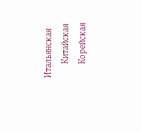Итальянская
       Китайская
       Корейская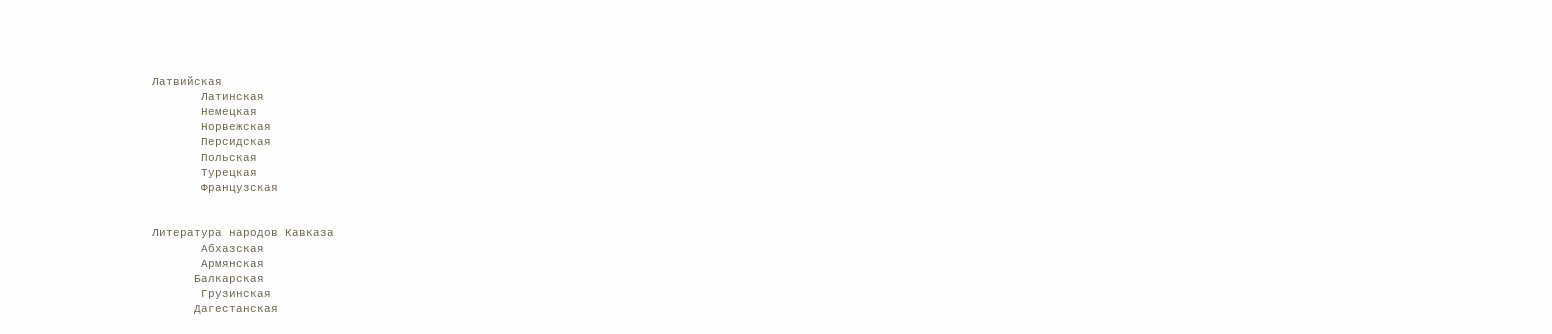Латвийская
       Латинская
       Немецкая
       Норвежская
       Персидская
       Польская
       Турецкая
       Французская


Литература народов Кавказа
       Абхазская
       Армянская
      Балкарская
       Грузинская
      Дагестанская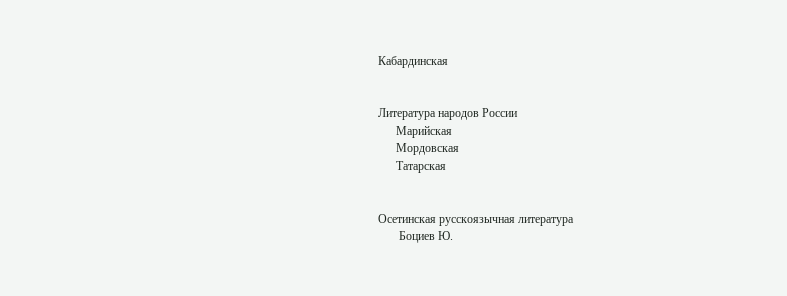Кабардинская


Литература народов России
      Марийская
      Мордовская
      Татарская


Осетинская русскоязычная литература
       Боциев Ю.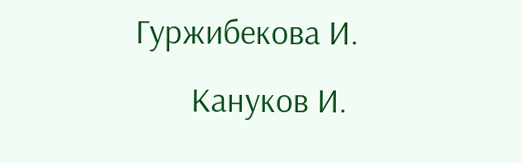Гуржибекова И.
       Кануков И.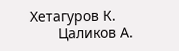Хетагуров К.
       Цаликов А.